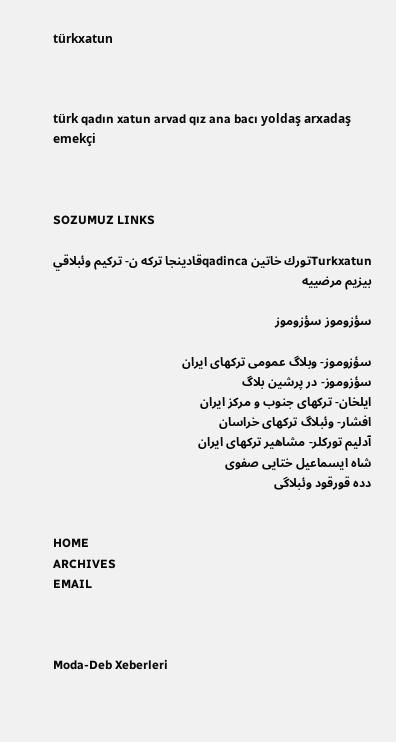türkxatun



türk qadın xatun arvad qız ana bacı yoldaş arxadaş emekçi



SOZUMUZ LINKS

Turkxatunتورك خاتين qadincaقادينجا تركه ن- تركيم وئبلاقي بيزيم مرضييه

سؤزوموز سؤزوموز

سؤزوموز- وبلاگ عمومى تركهاى ايران
سؤزوموز- در پرشين بلاگ
ايلخان- تركهاى جنوب و مركز ايران
افشار- وئبلاگ تركهاى خراسان
آدليم توركلر- مشاهير تركهاى ايران
شاه ايسماعيل ختايى صفوى
دده قورقود وئبلاگى


HOME
ARCHIVES
EMAIL



Moda-Deb Xeberleri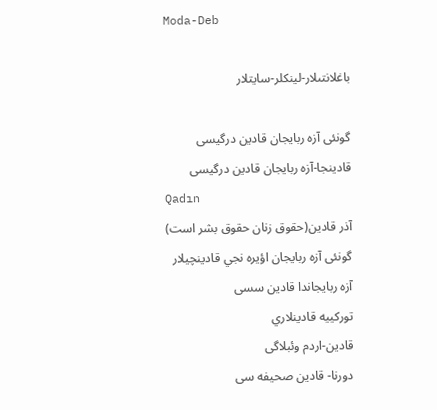Moda-Deb

باغلانتىلار-لينكلر-سايتلار

گونئی آزه ربایجان قادین درگیسی قادینجا-آزه ربایجان قادین درگیسی
Qadın
آذر قادين(حقوق زنان حقوق بشر است)
گونئی آزه ربایجان اؤيره نجي قادینچیلار
آزه ربایجاندا قادین سسی
توركييه قادينلاري
قادين-اردم وئبلاگى
دورنا- قادين صحيفه سى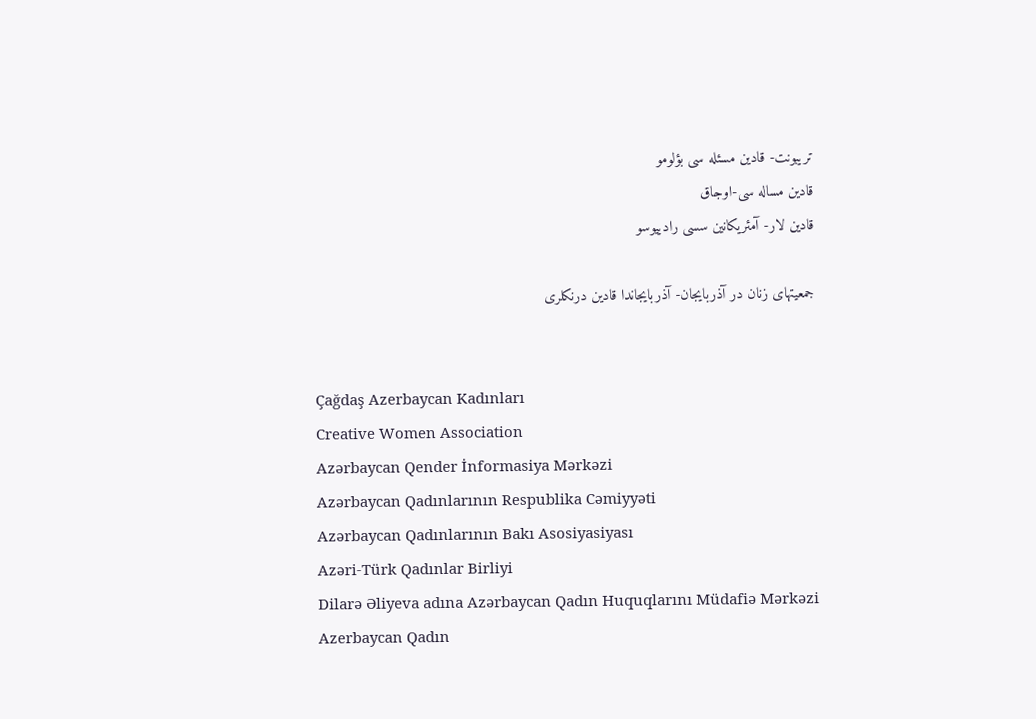تريبونت- قادين مسئله سى بؤلومو
قادين مساله سى-اوجاق
قادين لار- آمئريكانين سسى رادييوسو

جمعيتهاى زنان در آذربايجان- آذربايجاندا قادين درنكلرى


Çağdaş Azerbaycan Kadınları
Creative Women Association
Azərbaycan Qender İnformasiya Mərkəzi
Azərbaycan Qadınlarının Respublika Cəmiyyəti
Azərbaycan Qadınlarının Bakı Asosiyasiyası
Azəri-Türk Qadınlar Birliyi
Dilarə Əliyeva adına Azərbaycan Qadın Huquqlarını Müdafiə Mərkəzi
Azerbaycan Qadın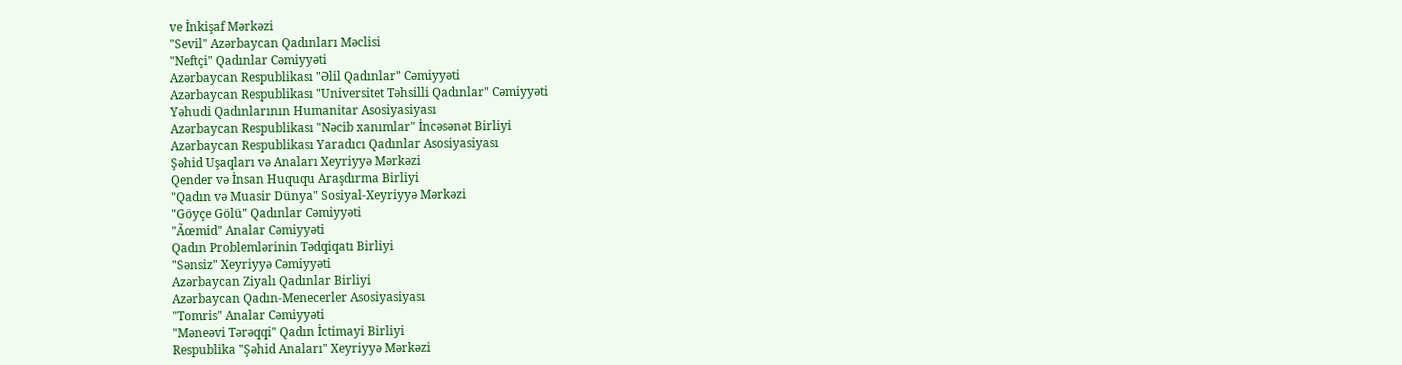ve İnkişaf Mərkəzi
"Sevil" Azərbaycan Qadınları Məclisi
"Neftçi" Qadınlar Cəmiyyəti
Azərbaycan Respublikası "Əlil Qadınlar" Cəmiyyəti
Azərbaycan Respublikası "Universitet Təhsilli Qadınlar" Cəmiyyəti
Yəhudi Qadınlarının Humanitar Asosiyasiyası
Azərbaycan Respublikası "Nəcib xanımlar" İncəsənət Birliyi
Azərbaycan Respublikası Yaradıcı Qadınlar Asosiyasiyası
Şəhid Uşaqları və Anaları Xeyriyyə Mərkəzi
Qender və İnsan Huququ Araşdırma Birliyi
"Qadın və Muasir Dünya" Sosiyal-Xeyriyyə Mərkəzi
"Göyçe Gölü" Qadınlar Cəmiyyəti
"Ãœmid" Analar Cəmiyyəti
Qadın Problemlərinin Tədqiqatı Birliyi
"Sənsiz" Xeyriyyə Cəmiyyəti
Azərbaycan Ziyalı Qadınlar Birliyi
Azərbaycan Qadın-Menecerler Asosiyasiyası
"Tomris" Analar Cəmiyyəti
"Məneəvi Tərəqqi" Qadın İctimayi Birliyi
Respublika "Şəhid Anaları" Xeyriyyə Mərkəzi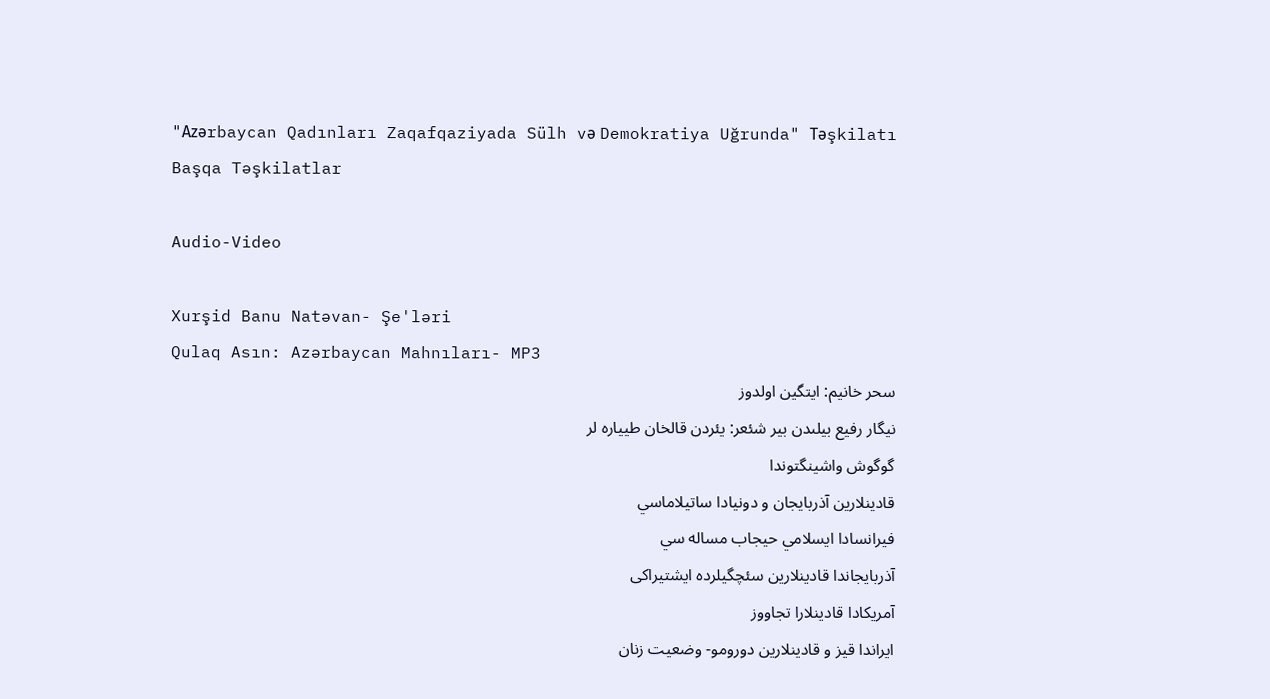"Azәrbaycan Qadınları Zaqafqaziyada Sülh vә Demokratiya Uğrunda" Tәşkilatı
Başqa Təşkilatlar

Audio-Video

Xurşid Banu Natəvan- Şe'ləri
Qulaq Asın: Azərbaycan Mahnıları- MP3
سحر خانيم: ايتگين اولدوز
نيگار رفیع بیلىدن بير شئعر: یئردن قالخان طيياره لر
گوگوش واشينگتوندا
قادينلارين آذربايجان و دونيادا ساتيلاماسي
فيرانسادا ايسلامي حيجاب مساله سي
آذربايجاندا قادينلارين سئچگیلرده ايشتيراکی
آمريكادا قادينلارا تجاووز
ايراندا قيز و قادينلارين دورومو- وضعيت زنان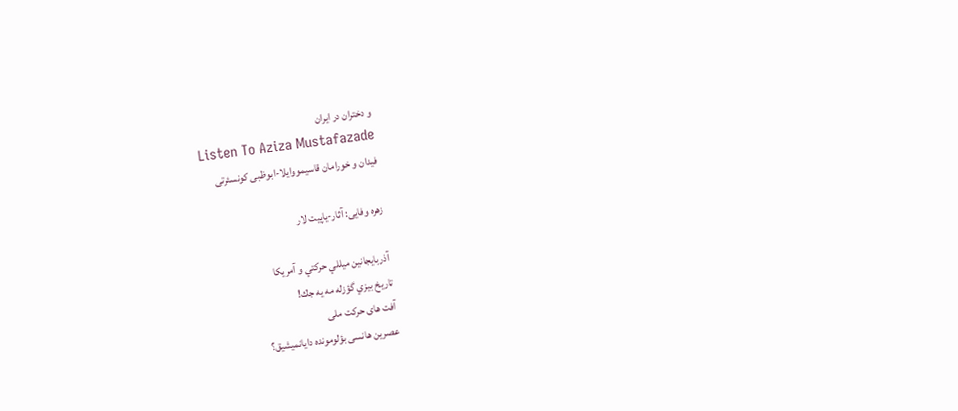و دختران در ايران
Listen To Aziza Mustafazade
فيدان و خورامان قاسيمووايلا-ابوظبى كونسئرتى

زهره وفايى: آثار-ياپيت لار

آذربايجانين ميللي حركتي و آمريكا
تاريخ بيزي گؤزله مه يه جك!
آفت هاى حركت ملى
عصرين هانسى بؤلومونده دايانميشيق؟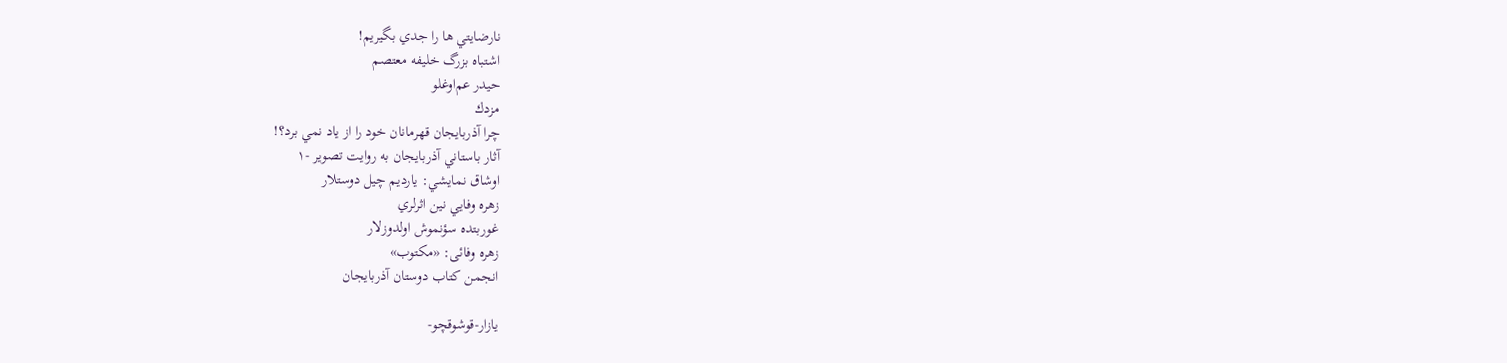نارضايتي ها را جدي بگيريم!
اشتباه بزرگ خليفه معتصم
حيدر عم‌اوغلو
مزدك
چرا آذربايجان قهرمانان خود را از ياد نمي برد؟!
آثار باستاني آذربايجان به روايت تصوير -۱
اوشاق نمايشي: يارديم چيل دوستلار
زهره وفايي نين اثرلري
غوربتده‌ سؤنموش‌ اولدوزلار
زهره‌ وفائی‌: «مكتوب‌»
انجمن‌ كتاب‌ دوستان‌ آذربايجان‌

يازار-قوشوقچو-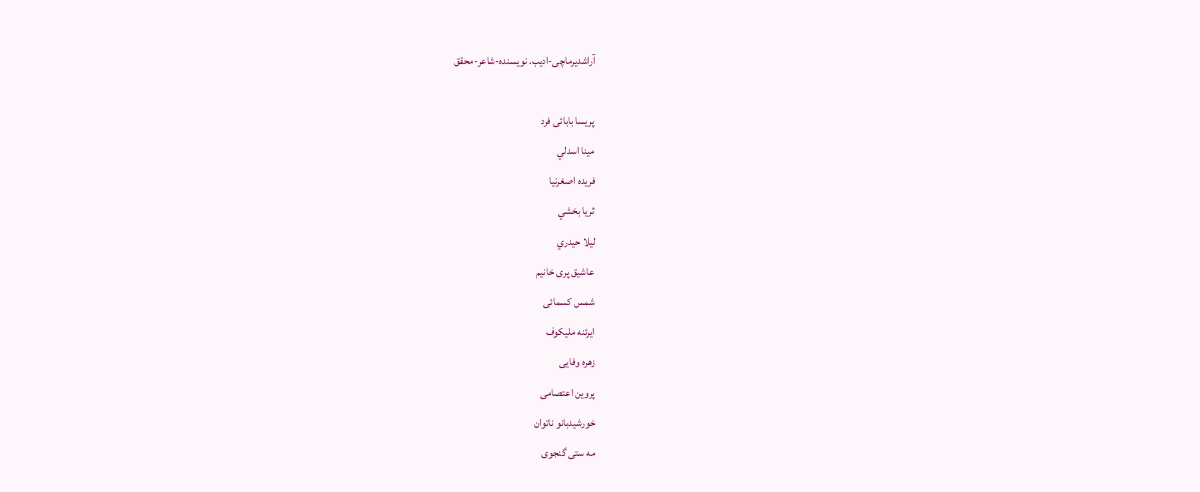آراشديرماچى-اديب. نويسنده-شاعر-محقق

پريسا بابائی‌ فرد
مينا اسدلي
فريده اصغرنيا
ثريا بخشي
ليلا حيدري
عاشيق پرى خانيم
شمس كسمائى
ايرئنه مليكوف
زهره وفايى
پروين اعتصامى
خورشيدبانو ناتوان
مه ستى گنجوى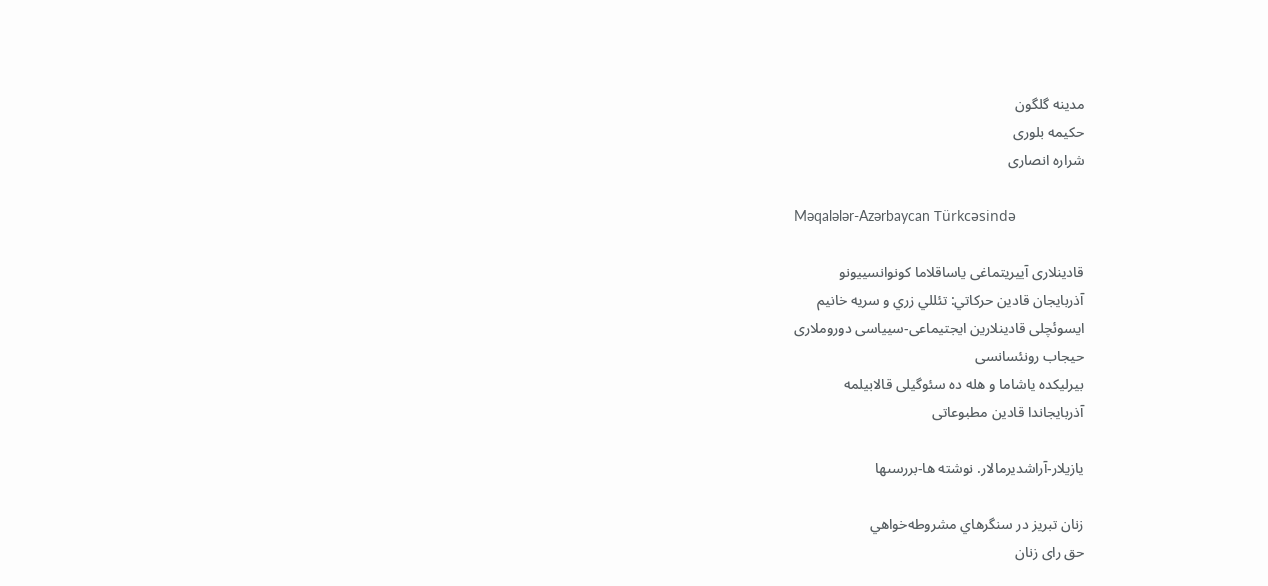مدينه گلگون
حكيمه بلورى
شراره انصارى

Məqalələr-Azərbaycan Türkcəsində

قادينلاری آييريتماغی ياساقلاما کونوانسييونو
آذربايجان قادين‌ حركاتي: تئللي‌ زري‌ و سريه‌ خانيم‌
ايسوئچلى قادينلارين ايجتيماعى-سيياسى دوروملارى
حيجاب رونئسانسى
بيرليكده ياشاما و هله ده سئوگيلى قالابيلمه
آذربايجاندا قادين مطبوعاتى

يازيلار-آراشديرمالار. نوشته ها-بررسىها

زنان‌ تبريز در سنگرهاي‌ مشروطه‌خواهي
حق راى زنان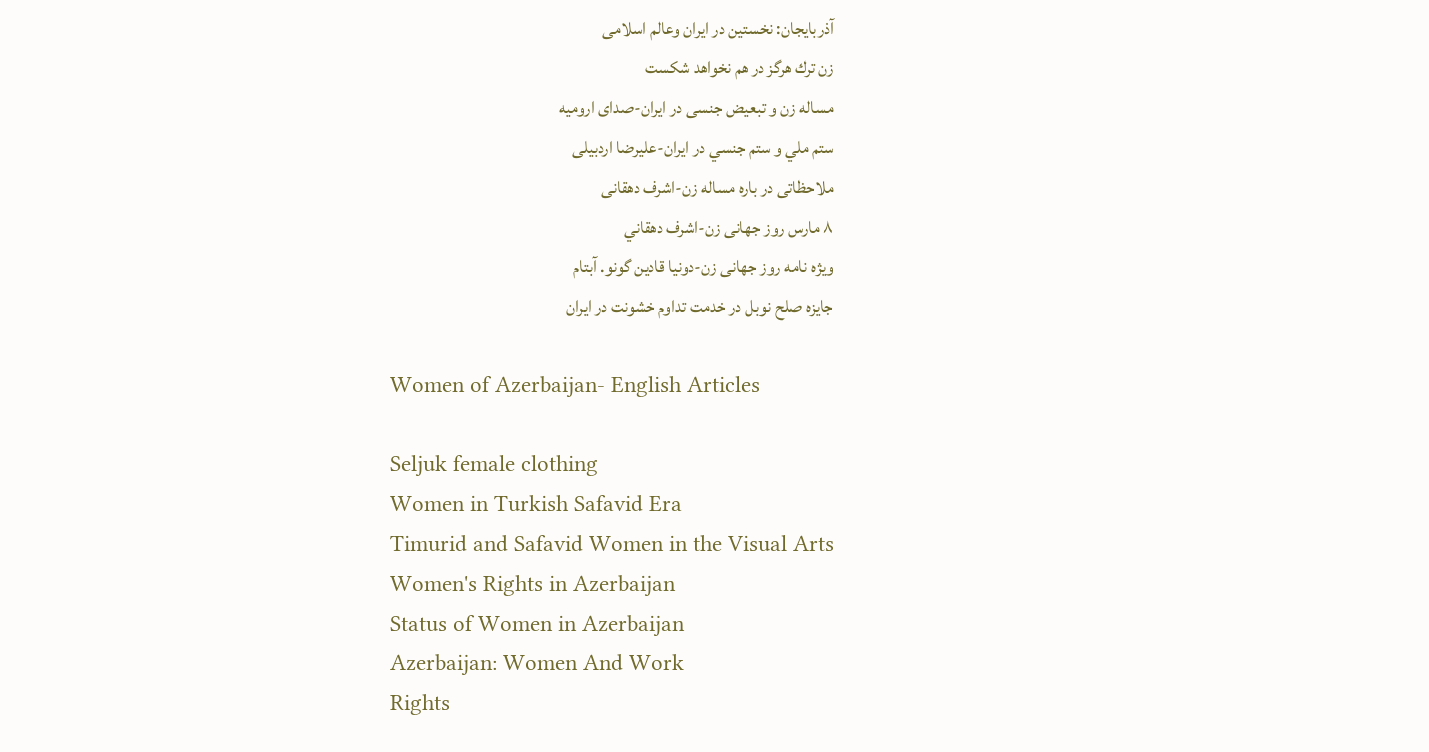آذربايجان: نخستين در ايران وعالم اسلامى
زن ترك هرگز در هم نخواهد شكست
مساله زن و تبعیض جنسی در ایران-صداى اروميه
ستم ملي و ستم جنسي در ايران-عليرضا اردبيلى
ملاحظاتى در باره مساله زن-اشرف دهقانى
٨ مارس روز جهانى زن-اشرف دهقاني
ويژه نامه روز جهانى زن-دونيا قادين گونو. آبتام
جايزه صلح نوبل در خدمت تداوم خشونت در ايران

Women of Azerbaijan- English Articles

Seljuk female clothing
Women in Turkish Safavid Era
Timurid and Safavid Women in the Visual Arts
Women's Rights in Azerbaijan
Status of Women in Azerbaijan
Azerbaijan: Women And Work
Rights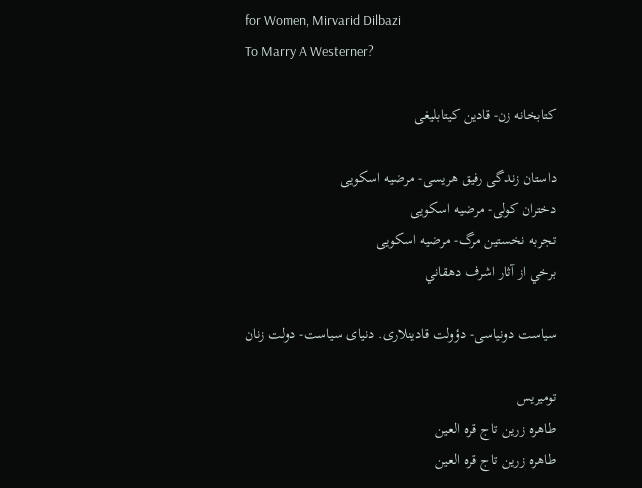for Women, Mirvarid Dilbazi
To Marry A Westerner?

كتابخانه زن- قادين كيتابليغى

داستان زندگى رفيق هريسى- مرضيه اسكويى
دختران كولى- مرضيه اسكويى
تجربه نخستين مرگ- مرضيه اسكويى
برخي از آثار اشرف دهقاني

سياست دونياسى- دؤولت قادينلارى. دنياى سياست- دولت زنان

توميريس
طاهره زرين تاج قره العين
طاهره زرين تاج قره العين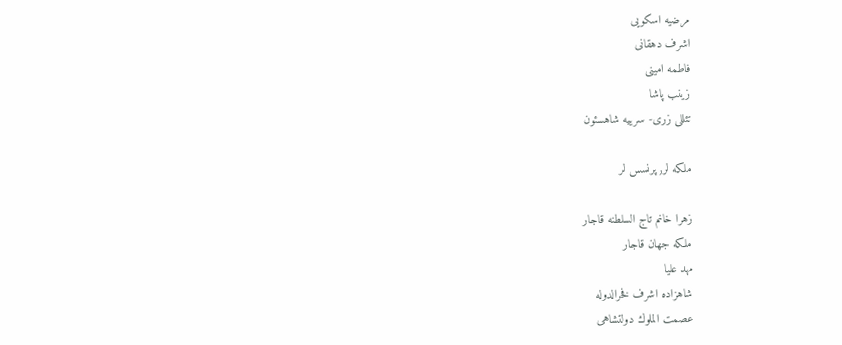مرضيه اسكويى
اشرف دهقانى
فاطمه امينى
زينب پاشا
تئللى زرى- سرييه شاهسئون

ملكه لر٫ پرنسس لر

زهرا خانم تاج السلطنه قاجار
ملكه جهان قاجار
مهد عليا
شاهزاده اشرف فخرالدوله
عصمت الملوك دولتشاهى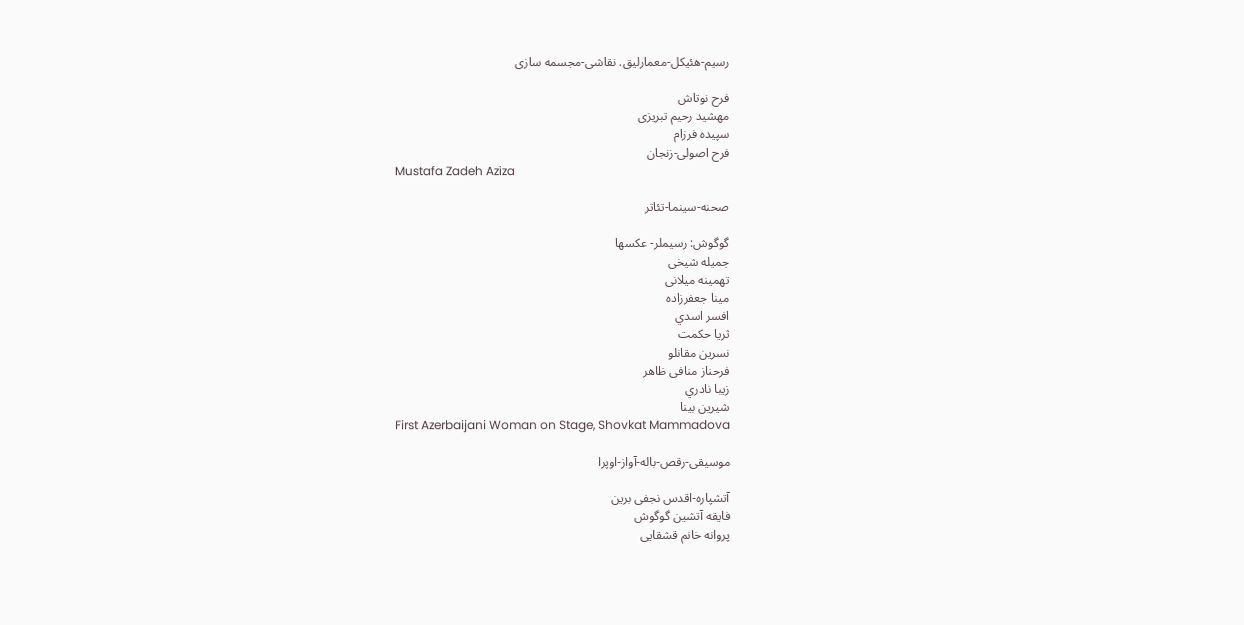رسيم-هئيكل-معمارليق. نقاشى-مجسمه سازى

فرح نوتاش
مهشيد رحيم تبريزى
سپيده فرزام
فرح اصولى-زنجان
Mustafa Zadeh Aziza

صحنه-سينما-تئاتر

گوگوش: رسيملر- عكسها
جميله شيخى
تهمينه ميلانى
مينا جعفرزاده
افسر اسدي
ثريا حكمت
نسرين مقانلو
فرحناز منافى ظاهر
زيبا نادري
شيرين بينا
First Azerbaijani Woman on Stage, Shovkat Mammadova

موسيقى-رقص-باله-آواز-اوپرا

آتشپاره-اقدس نجفى برين
فايقه آتشين گوگوش
پروانه خانم قشقايى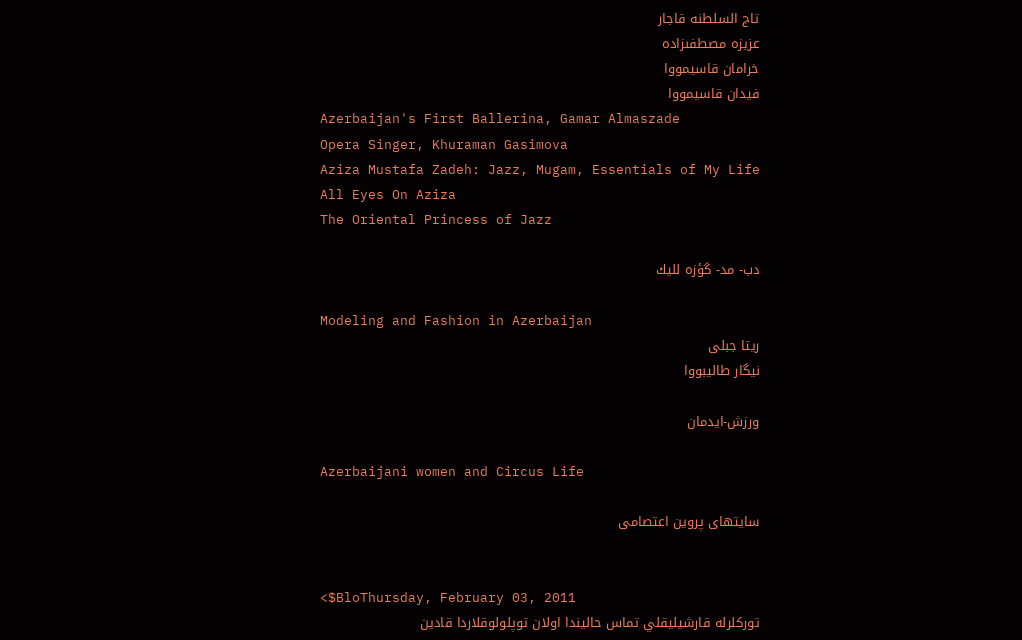تاج السلطنه قاجار
عزيزه مصطفىزاده
خرامان قاسيمووا
فيدان قاسيمووا
Azerbaijan's First Ballerina, Gamar Almaszade
Opera Singer, Khuraman Gasimova
Aziza Mustafa Zadeh: Jazz, Mugam, Essentials of My Life
All Eyes On Aziza
The Oriental Princess of Jazz

دب- مد- گؤزه لليك

Modeling and Fashion in Azerbaijan
ريتا جبلى
نيگار طاليبووا

ورزش-ايدمان

Azerbaijani women and Circus Life

سايتهاى پروين اعتصامى


<$BloThursday, February 03, 2011
تورکلرله قارشيليقلي تماس حاليندا اولان توپلولوقلاردا قادين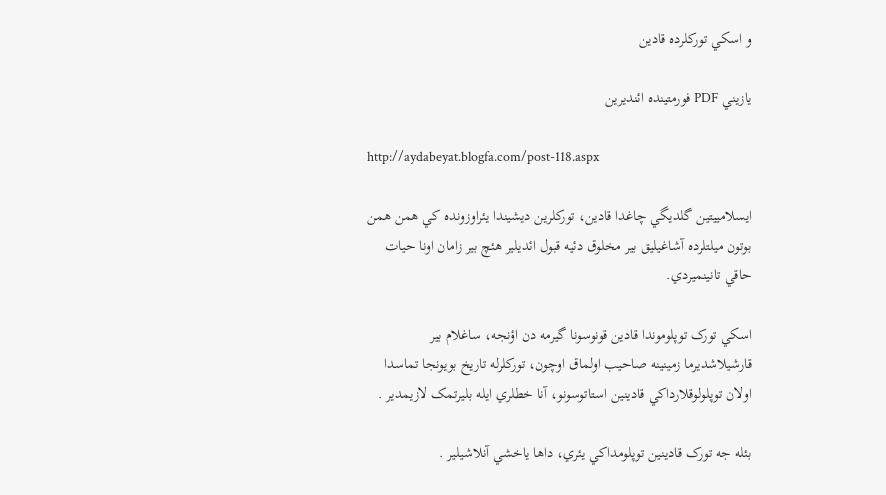و اسکي تورکلرده قادين

یازیني PDF فورمتينده ائنديرين

http://aydabeyat.blogfa.com/post-118.aspx

ايسلامييتين گلديگي چاغدا قادين، تورکلرين ديشيندا يئراوزونده کي همن همن بوتون ميلتلرده آشاغيليق بير مخلوق دئيه قبول ائديلير هئچ بير زامان اونا حيات حاقي تانينميردي.

اسکي تورک توپلوموندا قادين قونوسونا گيرمه دن اؤنجه، ساغلام بير قارشيلاشديرما زمينينه صاحيب اولماق اوچون، تورکلرله تاريخ بويونجا تماسدا اولان توپلولوقلارداکي قادينين استاتوسونو، آنا خطلري ايله بليرتمک لازيمدير .

بئله جه تورک قادينين توپلومداکي يئري، داها ياخشي آنلاشيلير .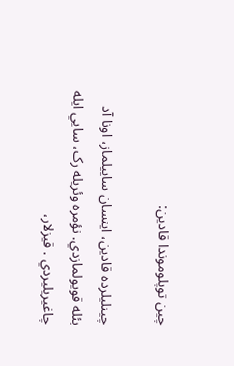چين توپلوموندا قادين:

چينليلرده قادين، اينسان ساييلماز، اونا آد بئله قويولمازدي. نؤمره وئريله رک، سايي ايله چاغيريليردي . قيزلار،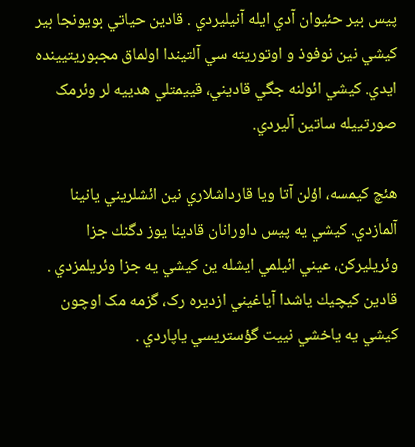پيس بير حئيوان آدي ايله آنيليردي . قادین حياتي بويونجا بير كيشي نين نوفوذ و اوتوريته سي آلتيندا اولماق مجبوريتيينده ايدي. کيشي ائولنه جگي قاديني، قييمتلي هدييه لر وئرمک صورتييله ساتين آليردي.

هئچ کيمسه، اؤلن آتا ويا قارداشلاري نين ائشلريني يانينا آلمازدي. كيشي يه پيس داورانان قادينا يوز دگنك جزا وئريليرکن، عيني ائيلمي ايشله ين كيشي يه جزا وئريلمزدي . قادين كيچيك ياشدا آياغيني ازديره رک، گزمه مک اوچون كيشي يه ياخشي نييت گؤستريسي ياپاردي .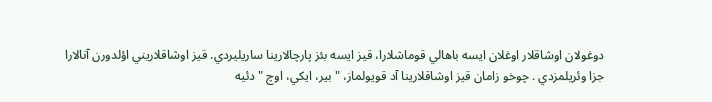دوغولان اوشاقلار اوغلان ايسه باهالي قوماشلارا، قيز ايسه بئز پارچالارينا ساريليردي. قيز اوشاقلاريني اؤلدورن آنالارا جزا وئريلمزدي . چوخو زامان قيز اوشاقلارينا آد قويولماز، " بير، ايکي، اوچ " دئيه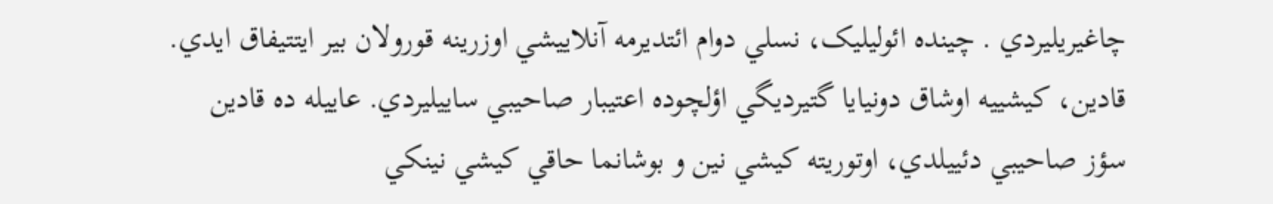چاغيريليردي . چينده ائوليليک، نسلي دوام ائتديرمه آنلاييشي اوزرينه قورولان بير ايتتيفاق ايدي. قادين، کيشيیه اوشاق دونيايا گتيرديگي اؤلچوده اعتيبار صاحیبي ساييليردي. عاييله ده قادين سؤز صاحیبي دئييلدي، اوتوريته کيشي نين و بوشانما حاقي كيشي نينكي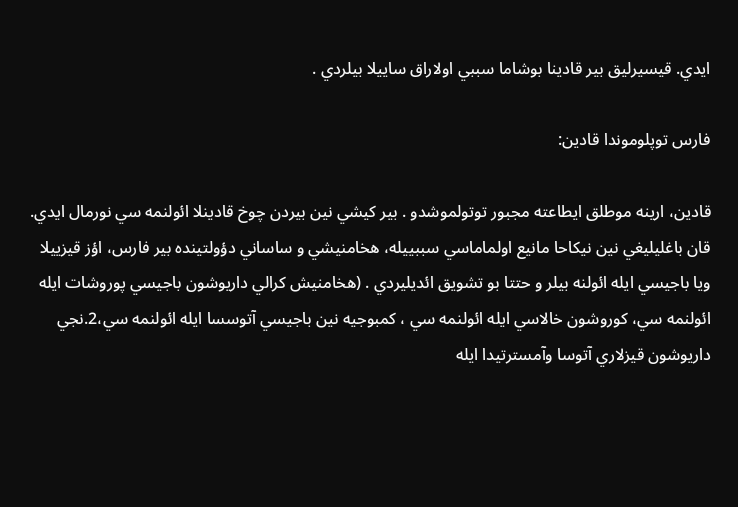ايدي. قيسيرليق بير قادينا بوشاما سببي اولاراق ساييلا بيلردي .

فارس توپلوموندا قادين:

قادين، ارينه موطلق ايطاعته مجبور توتولموشدو . بير كيشي نين بيردن چوخ قادينلا ائولنمه سي نورمال ايدي. قان باغليليغي نين نيکاحا مانيع اولماماسي سببييله، هخامنيشي و ساساني دؤولتينده بير فارس، اؤز قيزييلا ويا باجيسي ايله ائولنه بيلر و حتتا بو تشويق ائديليردي . (هخامنيش کرالي داريوشون باجيسي پوروشات ايله ائولنمه سي، كوروشون خالاسي ايله ائولنمه سي ، كمبوجيه نين باجيسي آتوسسا ايله ائولنمه سي،2.نجي داريوشون قيزلاري آتوسا وآمسترتيدا ايله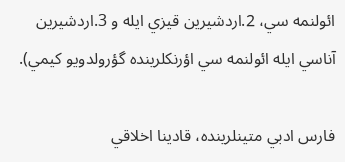ائولنمه سي، 2.اردشيرين قيزي ايله و 3.اردشيرين آناسي ايله ائولنمه سي اؤرنکلرينده گؤرولدويو کيمي).

فارس ادبي متينلرينده، قادينا اخلاقي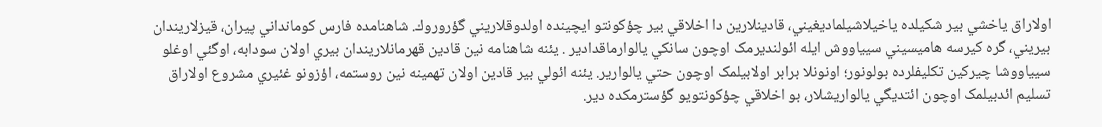اولاراق ياخشي بير شکيلده ياخيلاشيلماديغيني، قادينلارين دا اخلاقي بير چؤکونتو ايچينده اولدوقلاريني گؤروروك. شاهنامده فارس کومانداني پيران، قيزلاريندان بيريني، گره کيرسه هاميسيني سيياووش ايله ائولنديرمک اوچون سانكي يالوارماقدادير . يئنه شاهنامه نين قادين قهرمانلاريندان بيري اولان سودابه، اوگئي اوغلو سيياووشا چيرکين تکليفلرده بولونور؛ اونونلا برابر اولابيلمک اوچون حتي يالوارير. يئنه ائولي بير قادين اولان تهمينه نين روستمه، اؤزونو غئيري مشروع اولاراق تسليم ائدبيلمک اوچون ائتديگي يالواريشلار، بو اخلاقي چؤکونتويو گؤسترمکده دير.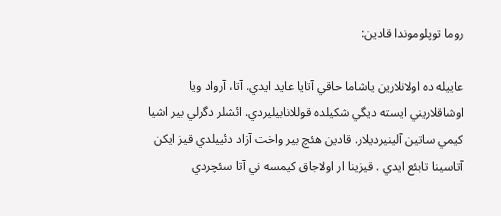روما توپلوموندا قادين:

عاييله ده اولانلارين ياشاما حاقي آتايا عايد ايدي. آتا، آرواد ويا اوشاقلاريني ايسته ديگي شکيلده قوللانابيليردي. ائشلر دگرلي بير اشيا کيمي ساتين آلينيرديلار. قادين هئچ بير واخت آزاد دئييلدي قيز ايکن آتاسينا تابئع ايدي . قيزينا ار اولاجاق کيمسه ني آتا سئچردي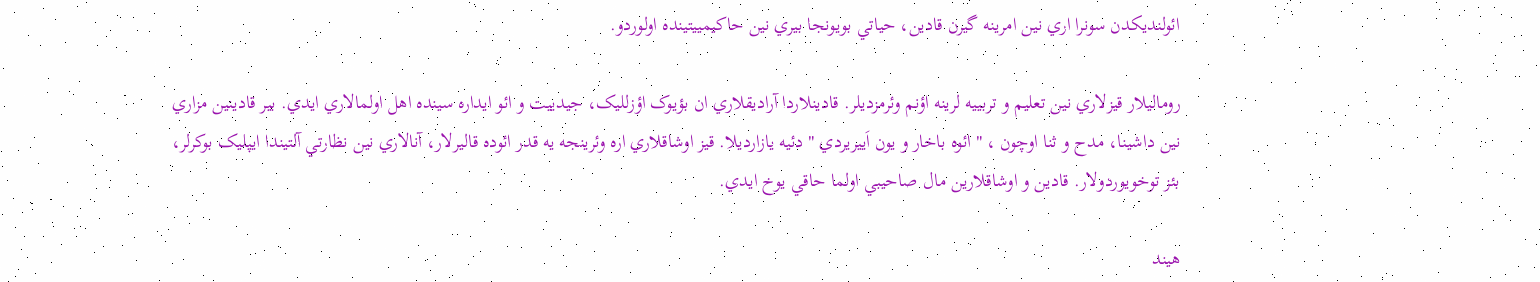ائولنديکدن سونرا اري نين امرينه گيرن قادين، حياتي بويونجا بيري نين حاکيمييتينده اولوردو.

روماليلار قيزلاري نين تعليم و تربييه لرينه اؤنم وئرمزديلر. قادينلاردا آراديقلاري ان بؤيوک اؤزلليک، جيدييت و ائو ايداره سينده اهل اولمالاري ايدي. بير قادينين مزاري نين داشينا، مدح و ثنا اوچون ، " ائوه باخار و يون اَييريردي " دئيه يازارديلا. قيز اوشاقلاري اره وئرينجه يه قدر ائوده قاليرلار، آنالاري نين نظارتي آلتيندا ايپليک بوکرلر، بئز توخويوردولار. قادين و اوشاقلارين مال صاحیبي اولما حاقي يوخ ايدي.

هيند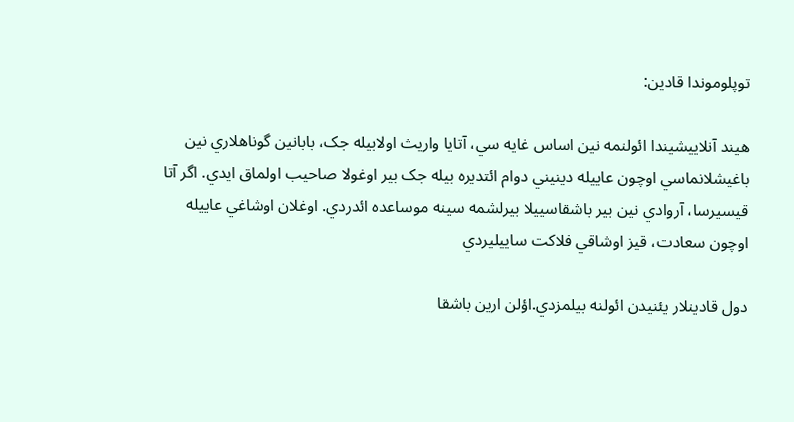توپلوموندا قادين:

هيند آنلاييشيندا ائولنمه نين اساس غايه سي، آتايا واريث اولابيله جک، بابانين گوناهلاري نين باغيشلانماسي اوچون عاييله دينيني دوام ائتديره بيله جک بير اوغولا صاحيب اولماق ايدي. اگر آتا قيسيرسا، آروادي نين بير باشقاسييلا بيرلشمه سينه موساعده ائدردي. اوغلان اوشاغي عاييله اوچون سعادت، قيز اوشاقي فلاکت ساييليردي

دول قادينلار يئنيدن ائولنه بيلمزدي.اؤلن ارين باشقا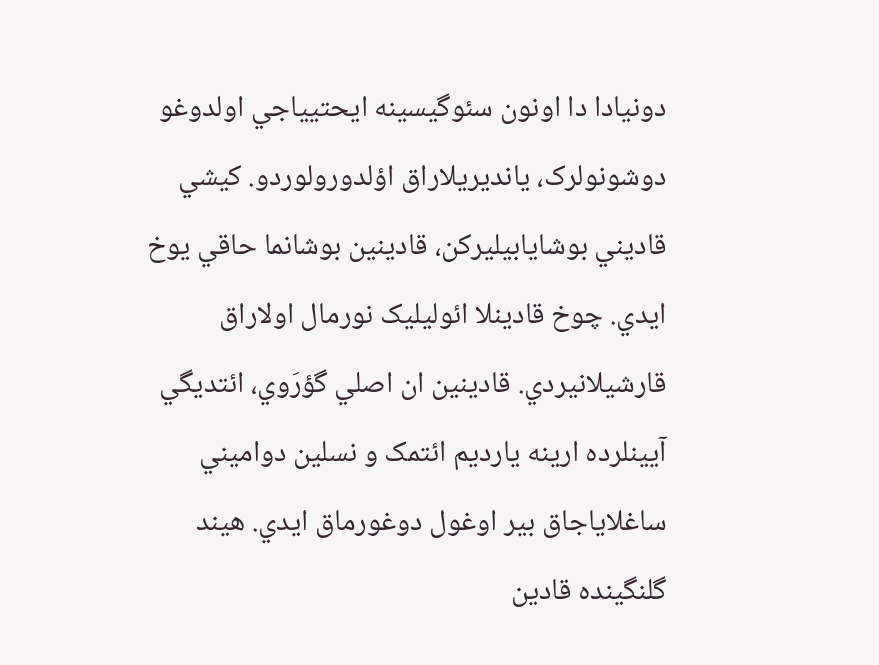دونيادا دا اونون سئوگيسينه ايحتيياجي اولدوغو دوشونولرک، يانديريلاراق اؤلدورولوردو. كيشي قاديني بوشايابيليرکن، قادينين بوشانما حاقي يوخ ايدي. چوخ قادينلا ائوليليک نورمال اولاراق قارشيلانيردي. قادينين ان اصلي گؤرَوي، ائتديگي آيينلرده ارينه يارديم ائتمک و نسلين دواميني ساغلاياجاق بير اوغول دوغورماق ايدي. هيند گلنگينده قادين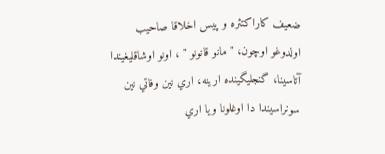ضعيف کاراكتئره و پيس اخلاقا صاحيب اولدوغو اوچون، " مانو قانونو " ، اونو اوشاقليغيندا آتاسينا، گنجليگينده ارينه، اري نين وفاتي نين سونراسيندا دا اوغلونا ويا اري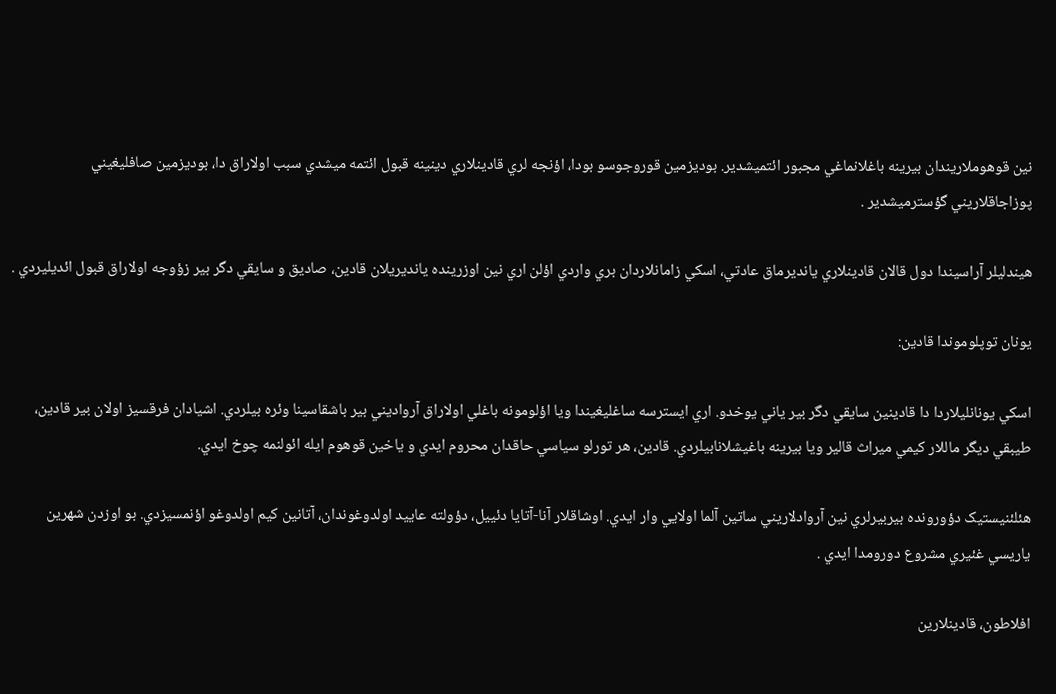نين قوهوملاريندان بيرينه باغلانماغي مجبور ائتميشدير. بوديزمين قوروجوسو بودا، اؤنجه لري قادينلاري دينينه قبول ائتمه ميشدي سبب اولاراق دا، بوديزمين صافليغيني پوزاجاقلاريني گؤسترميشدير .

هيندليلر آراسيندا دول قالان قادينلاري يانديرماق عادتي، اسکي زامانلاردان بري واردي اؤلن اري نين اوزرينده يانديريلان قادين، صاديق و سايقي دگر بير زؤوجه اولاراق قبول ائديليردي .

يونان توپلوموندا قادين:

اسکي يونانليلاردا دا قادينين سايقي دگر بير ياني يوخدو. اري ايسترسه ساغليغيندا ويا اؤلومونه باغلي اولاراق آرواديني بير باشقاسينا وئره بيلردي. اشيادان فرقسيز اولان بير قادين، طيبقي ديگر ماللار کيمي ميراث قالير ويا بيرينه باغيشلانابيلردي. قادين، هر تورلو سياسي حاقدان محروم ايدي و ياخين قوهوم ايله ائولنمه چوخ ايدي.

هئلئنيستيک دؤورونده بيربيرلري نين آروادلاريني ساتين آلما اولايي وار ايدي. اوشاقلار آنا-آتايا دئييل، دؤولته عاييد اولدوغوندان، آتانين کيم اولدوغو اؤنمسيزدي. بو اوزدن شهرين ياريسي غئيري مشروع دورومدا ايدي .

افلاطون، قادينلارين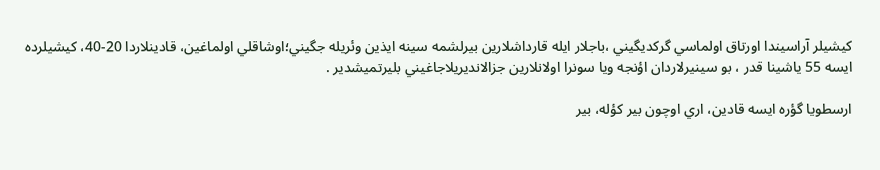کيشيلر آراسيندا اورتاق اولماسي گرکديگيني ،باجلار ايله قارداشلارين بيرلشمه سينه ايذين وئريله جگيني؛اوشاقلي اولماغين، قادينلاردا 20-40، کيشيلرده ايسه 55 ياشينا قدر ، بو سينيرلاردان اؤنجه ويا سونرا اولانلارين جزالانديريلاجاغيني بليرتميشدير .

ارسطويا گؤره ايسه قادين، اري اوچون بير کؤله، بير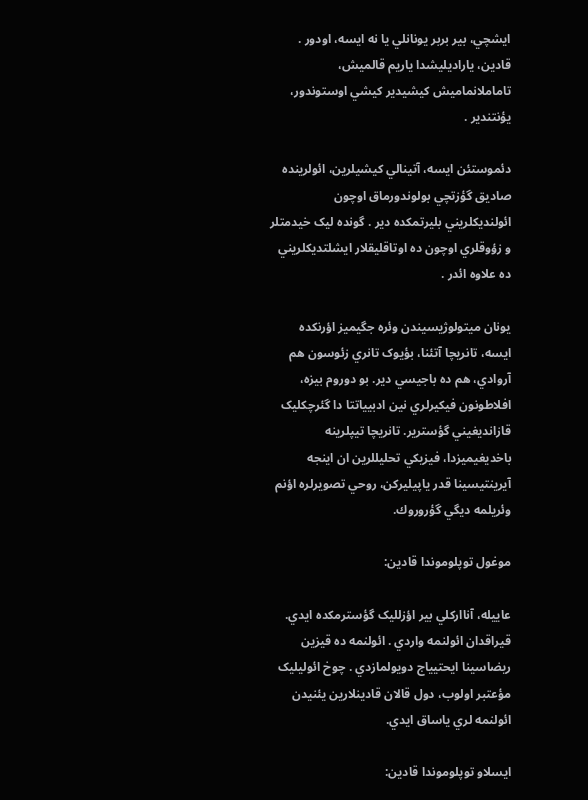ايشچي، بير بربر يونانلي يا نه ايسه، اودور . قادين، ياراديليشدا ياريم قالميش، تاماملانماميش کيشيدير کيشي اوستوندور، يؤنتندير .

دئموستئن ايسه، آتينالي کيشيلرين، ائولرينده صاديق گؤزتچي بولوندورماق اوچون ائولنديکلريني بليرتمکده دير . گونده ليک خيدمتلر و زؤوقلري اوچون ده اوتاقليقلار ايشلتديكلريني ده علاوه ائدر .

يونان ميتولوژيسيندن وئره جگيميز اؤرنکده ايسه، تانريچا آتئنا، بؤيوک تانري زئوسون هم آروادي، هم ده باجيسي دير. بو دوروم بيزه، افلاطونون فيکيرلري نين ادبيياتتا دا گئرچکليک قازانديغيني گؤسترير. تانريچا تيپلرينه باخديغيميزدا، فيزيکي تحليللرين ان اينجه آيرينتيسينا قدر ياپيليرکن، روحي تصويرلره اؤنم وئريلمه ديگي گؤروروك.

موغول توپلوموندا قادين:

عاييله، آنااركلي بير اؤزلليک گؤسترمکده ايدي. قيراقدان ائولنمه واردي . ائولنمه ده قيزين ريضاسينا ايحتيياج دويولمازدي . چوخ ائوليليک مؤعتبر اولوب، دول قالان قادينلارين يئنيدن ائولنمه لري ياساق ايدي.

ايسلاو توپلوموندا قادين: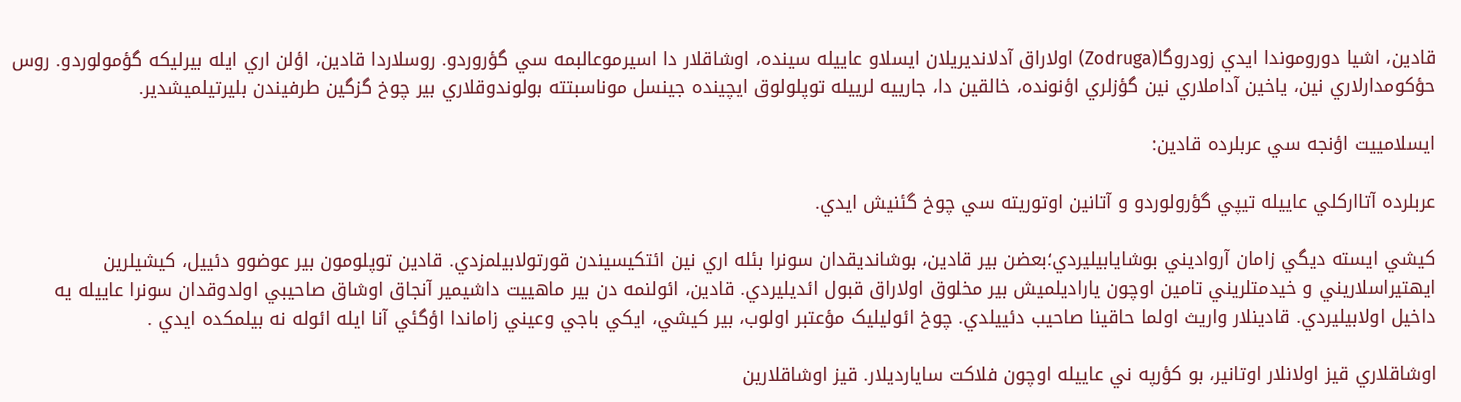قادين، اشيا دوروموندا ايدي زودروگا(Zodruga) اولاراق آدلانديريلان ايسلاو عاييله سينده، اوشاقلار دا اسيرموعالبمه سي گؤروردو. روسلاردا قادين، اؤلن اري ايله بيرليکه گؤمولوردو. روس حؤکومدارلاري نين، ياخين آداملاري نين گؤزلري اؤنونده، خالقين دا، جارييه لرييله توپلولوق ايچينده جينسل موناسبتته بولوندوقلاري بير چوخ گزگين طرفيندن بليرتيلميشدير.

ايسلامييت اؤنجه سي عربلرده قادين:

عربلرده آتااركلي عاييله تيپي گؤرولوردو و آتانين اوتوريته سي چوخ گئنيش ايدي.

كيشي ايسته ديگي زامان آرواديني بوشايابيليردي؛بعضن بير قادين، بوشانديقدان سونرا بئله اري نين ائتکيسيندن قورتولابيلمزدي. قادين توپلومون بير عوضوو دئييل، کيشيلرين ايهتيراسلاريني و خيدمتلريني تامين اوچون ياراديلميش بير مخلوق اولاراق قبول ائديليردي. قادين، ائولنمه دن بير ماهييت داشيمير آنجاق اوشاق صاحیبي اولدوقدان سونرا عاييله يه داخيل اولابيليردي. قادينلار واريث اولما حاقينا صاحيب دئييلدي. چوخ ائوليليک مؤعتبر اولوب، بير کيشي، ايکي باجي وعيني زاماندا اؤگئي آنا ايله ائوله نه بيلمکده ايدي .

اوشاقلاري قيز اولانلار اوتانير، بو كؤرپه ني عاييله اوچون فلاکت سايارديلار. قيز اوشاقلارين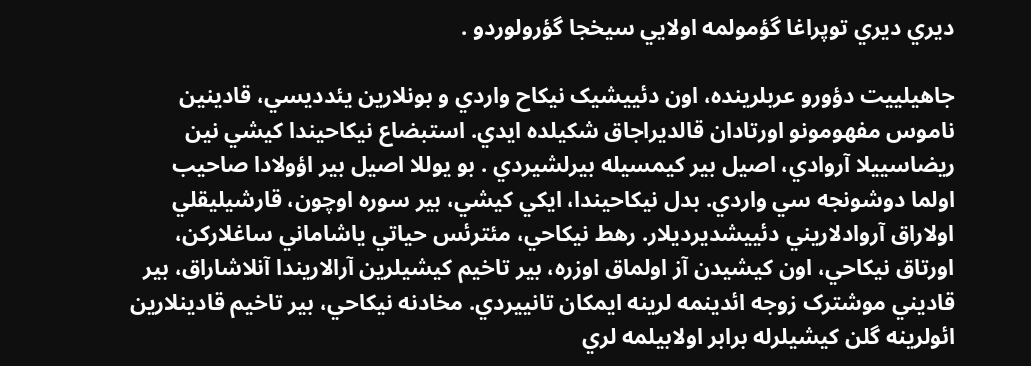ديري ديري توپراغا گؤمولمه اولايي سيخجا گؤرولوردو .

جاهيلييت دؤورو عربلرينده، اون دئييشيک نيکاح واردي و بونلارين يئدديسي، قادينين ناموس مفهومونو اورتادان قالديراجاق شکيلده ايدي. استبضاع نيکاحيندا كيشي نين ريضاسييلا آروادي، اصيل بير کيمسيله بيرلشيردي . بو يوللا اصيل بير اؤولادا صاحيب اولما دوشونجه سي واردي. بدل نيکاحيندا، ايکي کيشي، بير سوره اوچون، قارشيليقلي اولاراق آروادلاريني دئييشديرديلار. رهط نيکاحي، مئترئس حياتي ياشاماني ساغلارکن، اورتاق نيکاحي، اون کيشيدن آز اولماق اوزره، بير تاخيم کيشيلرين آرالاريندا آنلاشاراق، بير قاديني موشترک زوجه ائدينمه لرينه ايمکان تانييردي. مخادنه نيکاحي، بير تاخيم قادينلارين ائولرينه گلن کيشيلرله برابر اولابيلمه لري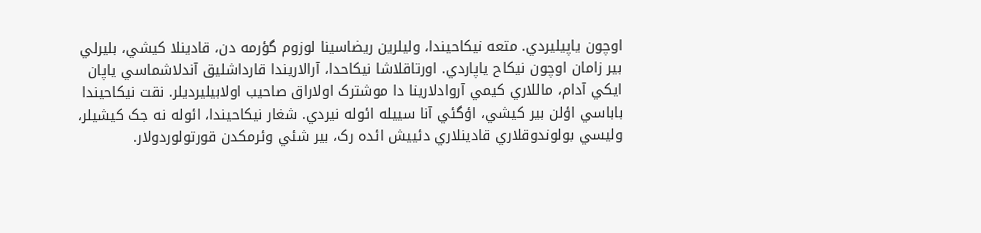اوچون ياپيليردي. متعه نيکاحيندا، وليلرين ريضاسينا لوزوم گؤرمه دن، قادينلا کيشي، بليرلي بير زامان اوچون نيکاح ياپاردي. اورتاقلاشا نيکاحدا، آرالاريندا قارداشليق آندلاشماسي ياپان ايکي آدام، ماللاري کيمي آروادلارينا دا موشترک اولاراق صاحيب اولابيليرديلر. نقت نيکاحيندا باباسي اؤلن بير کيشي، اؤگئي آنا سييله ائوله نيردي. شغار نيکاحيندا، ائوله نه جک کيشيلر، وليسي بولوندوقلاري قادينلاري دئييش ائده رک، بير شئي وئرمکدن قورتولوردولار.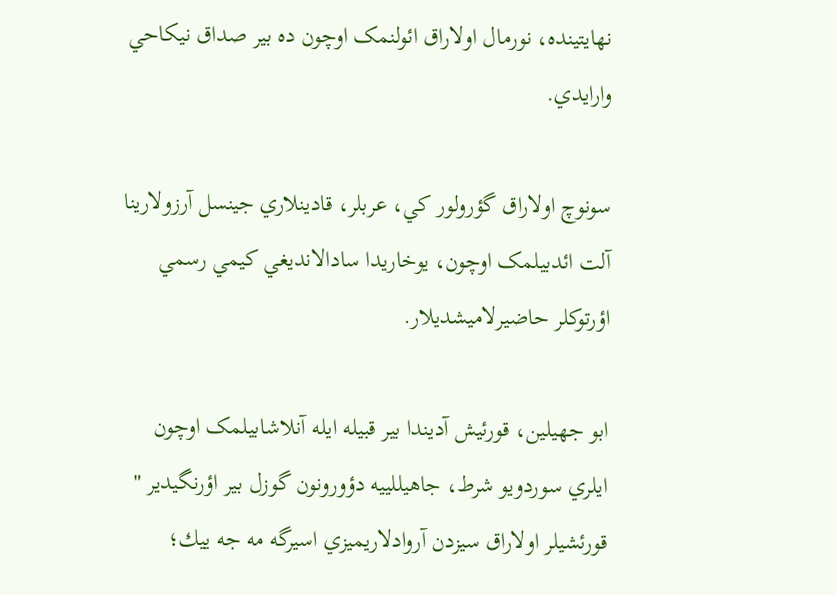نهايتينده، نورمال اولاراق ائولنمک اوچون ده بير صداق نيكاحي وارايدي.

سونوچ اولاراق گؤرولور کي، عربلر، قادينلاري جينسل آرزولارينا آلت ائدبيلمک اوچون، يوخاريدا سادالانديغي کيمي رسمي اؤرتوكلر حاضيرلاميشديلار.

ابو جهيلين، قورئيش آديندا بير قبيله ايله آنلاشابيلمک اوچون ايلري سوردويو شرط، جاهيللييه دؤورونون گوزل بير اؤرنگيدير " قورئشيلر اولاراق سيزدن آروادلاريميزي اسيرگه مه جه ييك؛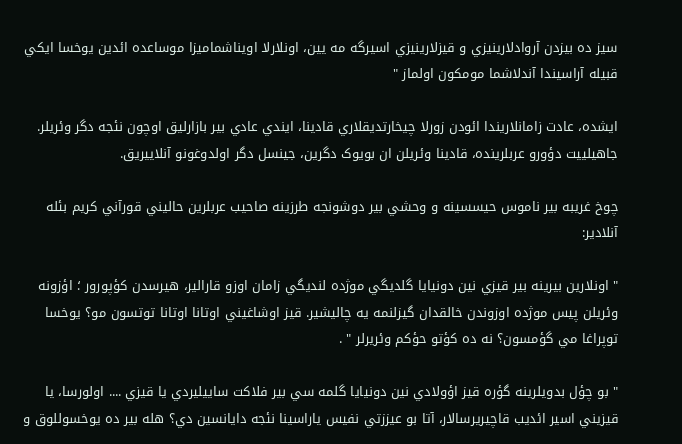سيز ده بيزدن آروادلارينيزي و قيزلارينيزي اسيرگه مه يين، اونلارلا اويناشماميزا موساعده ائدين يوخسا ايکي قبيله آراسيندا آندلاشما مومکون اولماز "

ايشده، عادت زامانلاريندا ائودن زورلا چيخارتديقلاري قادينا، ايندي عادي بير بازارليق اوچون نئجه دگر وئريلر. جاهيلييت دؤورو عربلرينده، قادينا وئريلن ان بويوک دگرين، جينسل دگر اولدوغونو آنلاييريق.

چوخ غريبه بير ناموس حيسسينه و وحشي بير دوشونجه طرزينه صاحيب عربلرين حاليني قورآني کريم بئله آنلادير:

" اونلارين بيرينه بير قيزي نين دونيايا گلديگي موژده لنديگي زامان اوزو قارالير، هيرسدن کؤپورور ؛ اؤزونه وئريلن پيس موژده اوزوندن خالقدان گيزلنمه يه چاليشير. قيز اوشاغيني اوتانا اوتانا توتسون مو؟ يوخسا توپراغا مي گؤمسون؟ نه ده کؤتو حؤكم وئريرلر " .

" بو چؤل بدويلرينه گؤره قيز اؤولادي نين دونيايا گلمه سي بير فلاکت ساييليردي يا قيزي .... اولورسا، يا قيزيني اسير ائديب قاچيريرسالار، آتا بو عيززتي نفيس ياراسينا نئجه دايانسين دي؟ هله بير ده يوخسوللوق و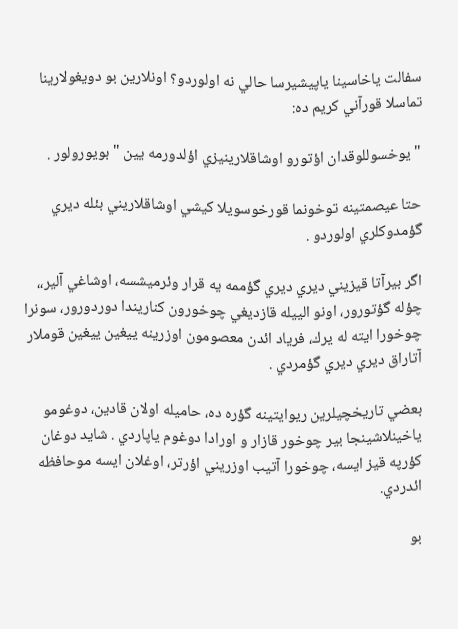سفالت ياخاسينا ياپيشيرسا حالي نه اولوردو؟ اونلارين بو دويغولارينا تماسلا قورآني كريم ده:

" يوخسوللوقدان اؤتورو اوشاقلارينيزي اؤلدورمه يين " بويورولور .

حتا عيصمتينه توخونما قورخوسويلا کيشي اوشاقلاريني بئله ديري گؤمدوکلري اولوردو .

اگر بيرآتا قيزيني ديري ديري گؤممه يه قرار وئرميشسه، اوشاغي آلير،، چؤله گؤتورور، اونو الييله قازديغي چوخورون کناريندا دوردورور، سونرا چوخورا ايته له يرك، فرياد ائدن معصومون اوزرينه ييغين ييغين قوملار آتاراق ديري ديري گؤمردي .

بعضي تاريخچيلرين ريوايتينه گؤره ده، حاميله اولان قادين، دوغومو ياخينلاشينجا بير چوخور قازار و اورادا دوغوم ياپاردي . شايد دوغان كؤرپه قيز ايسه، چوخورا آتيب اوزريني اؤرتر، اوغلان ايسه موحافظه ائدردي.

بو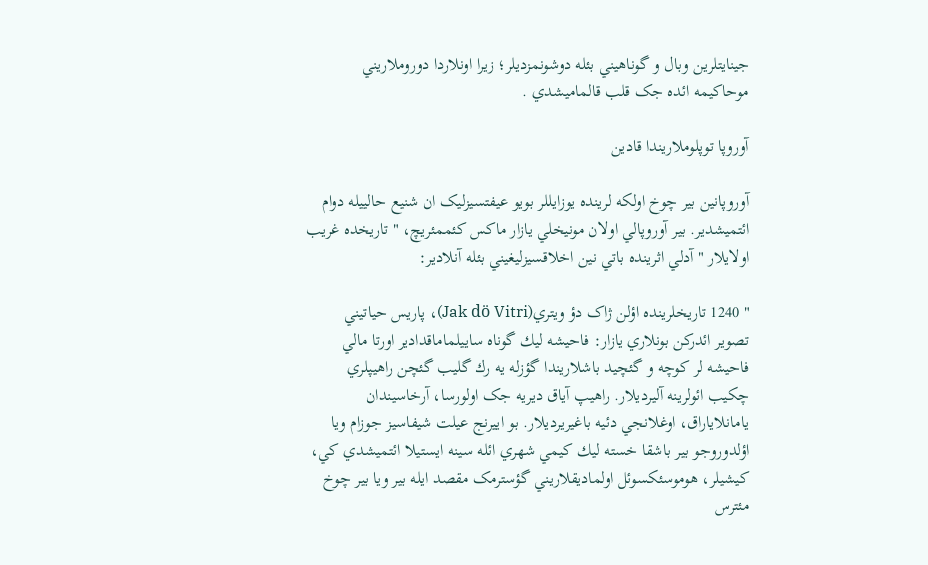جينايتلرين وبال و گوناهيني بئله دوشونمزديلر؛ زيرا اونلاردا دوروملاريني موحاکيمه ائده جک قلب قالماميشدي .

آوروپا توپلوملاريندا قادين

آوروپانين بير چوخ اولکه لرينده يوزايللر بويو عيفتسيزليک ان شنيع حالييله دوام ائتميشدير. بير آوروپالي اولان مونيخلي يازار ماکس کئممئريچ، " تاريخده غريب اولايلار " آدلي اثرينده باتي نين اخلاقسيزليغيني بئله آنلادير:

" 1240 تاريخلرينده اؤلن ژاک دؤ ويتري(Jak dö Vitri)، پاريس حياتيني تصوير ائدرکن بونلاري يازار: فاحيشه ليك گوناه ساييلماماقدادير اورتا مالي فاحيشه لر كوچه و گئچيد باشلاريندا گؤزله يه رك گليب گئچن راهيپلري چکيب ائولرينه آليرديلار. راهيپ آياق ديريه جک اولورسا، آرخاسيندان يامانلاياراق، اوغلانجي دئيه باغيريرديلار. بو اييرنج عيلت شيفاسيز جوزام ويا اؤلدوروجو بير باشقا خسته ليك کيمي شهري ائله سينه ايستيلا ائتميشدي کي، کيشيلر، هوموسئکسوئل اولماديقلاريني گؤسترمک مقصد ايله بير ويا بير چوخ مئترس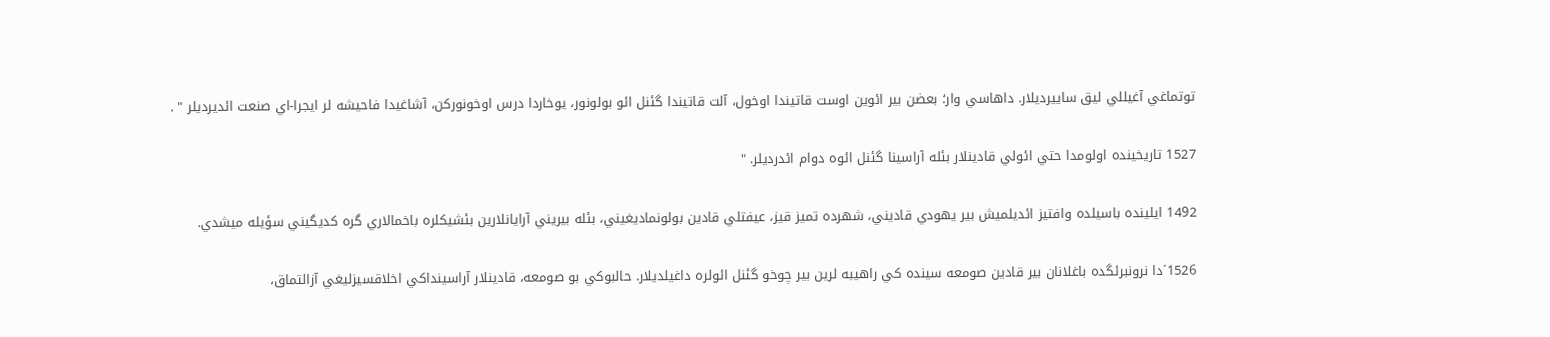توتماغي آغيللي ليق ساييرديلار. داهاسي وار؛ بعضن بير ائوين اوست قاتيندا اوخول، آلت قاتيندا گئنل ائو بولونور، يوخاردا درس اوخونورکن، آشاغيدا فاحيشه لر ايجرا-اي صنعت ائديرديلر " .

1527 تاريخينده اولومدا حتي ائولي قادينلار بئله آراسينا گئنل ائوه دوام ائدرديلر. "

1492 ايلينده باسيلده وافتيز ائديلميش بير يهودي قاديني، شهرده تميز قيز، عيفتلي قادين بولونماديغيني، بئله بيريني آرايانلارين بئشيکلره باخمالاري گره كديگيني سؤيله ميشدي.

1526´دا نرونبرئگده باغلانان بير قادين صومعه سينده کي راهيبه لرين بير چوخو گئنل ائولره داغيلديلار. حالبوکي بو صومعه، قادينلار آراسينداکي اخلاقسيزليغي آزالتماق،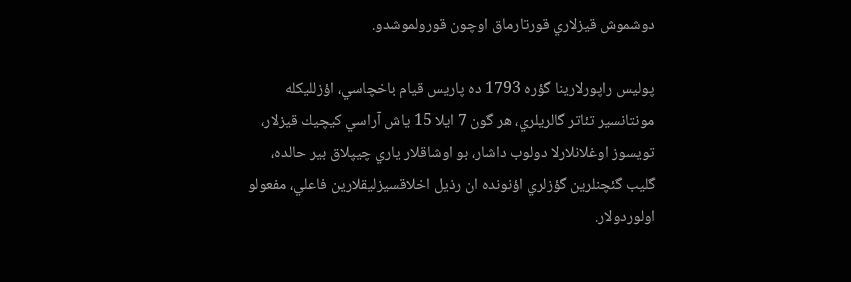دوشموش قيزلاري قورتارماق اوچون قورولموشدو.

پوليس راپورلارينا گؤره 1793 ده پاريس قيام باخچاسي، اؤزلليكله مونتانسير تئاتر گالريلري، هر گون 7 ايلا 15 ياش آراسي كيچيك قيزلار، تويسوز اوغلانلارلا دولوب داشار، بو اوشاقلار ياري چيپلاق بير حالده، گليب گئچنلرين گؤزلري اؤنونده ان رذيل اخلاقسيزليقلارين فاعلي، مفعولو اولوردولار.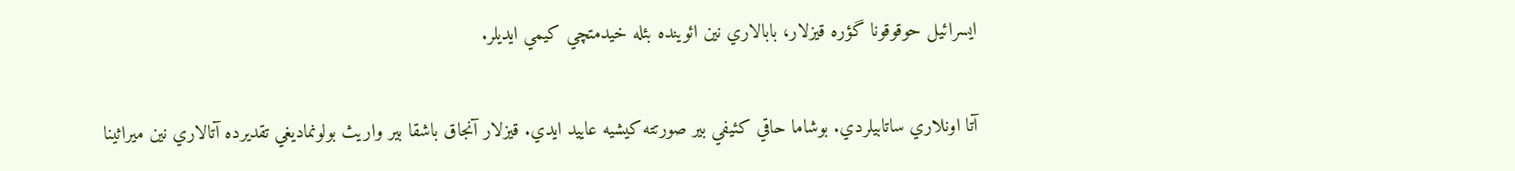ايسرائيل حوقوقونا گؤره قيزلار، بابالاري نين ائوينده بئله خيدمتچي کيمي ايديلر.

آتا اونلاري ساتابيلردي. بوشاما حاقي کئيفي بير صورتته كيشيه عاييد ايدي. قيزلار آنجاق باشقا بير واريث بولونماديغي تقديرده آتالاري نين ميراثينا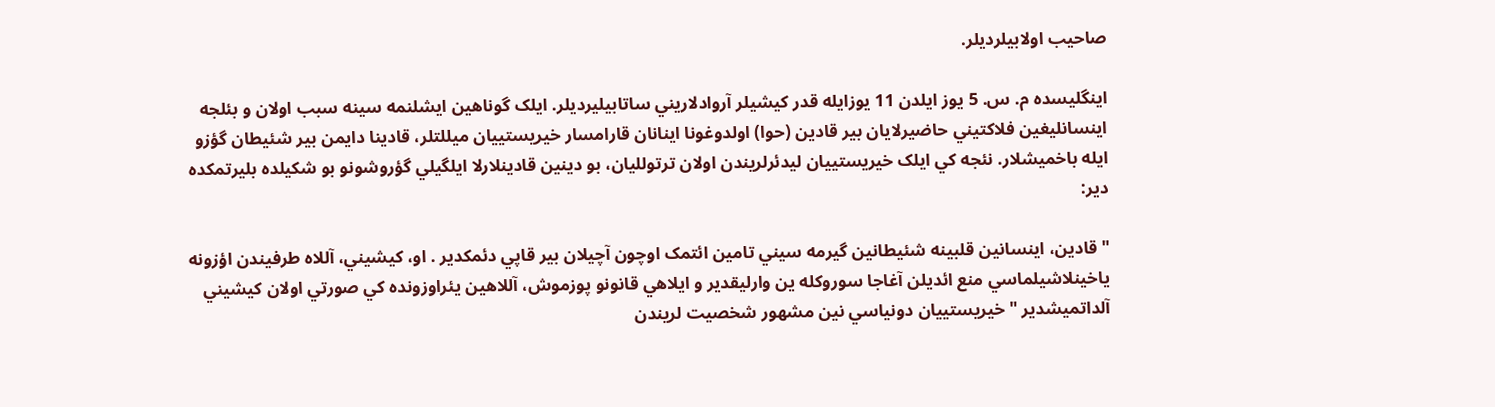صاحيب اولابيلرديلر.

اينگليسده م. س. 5 يوز ايلدن 11 يوزايله قدر كيشيلر آروادلاريني ساتابيليرديلر. ايلک گوناهين ايشلنمه سينه سبب اولان و بئلجه اينسانليغين فلاکتيني حاضيرلايان بير قادين (حوا) اولدوغونا اينانان قارامسار خيريستييان ميللتلر، قادينا دايمن بير شئيطان گؤزو ايله باخميشلار. نئجه كي ايلک خيريستييان ليدئرلريندن اولان ترتولليان، بو دينين قادينلارلا ايلگيلي گؤروشونو بو شکيلده بليرتمکده دير:

" قادين، اينسانين قلبينه شئيطانين گيرمه سيني تامين ائتمک اوچون آچيلان بير قاپي دئمکدير . او، كيشيني، آللاه طرفيندن اؤزونه ياخينلاشيلماسي منع ائديلن آغاجا سوروکله ين وارليقدير و ايلاهي قانونو پوزموش، آللاهين يئراوزونده کي صورتي اولان كيشيني آلداتميشدير " خيريستييان دونياسي نين مشهور شخصيت لريندن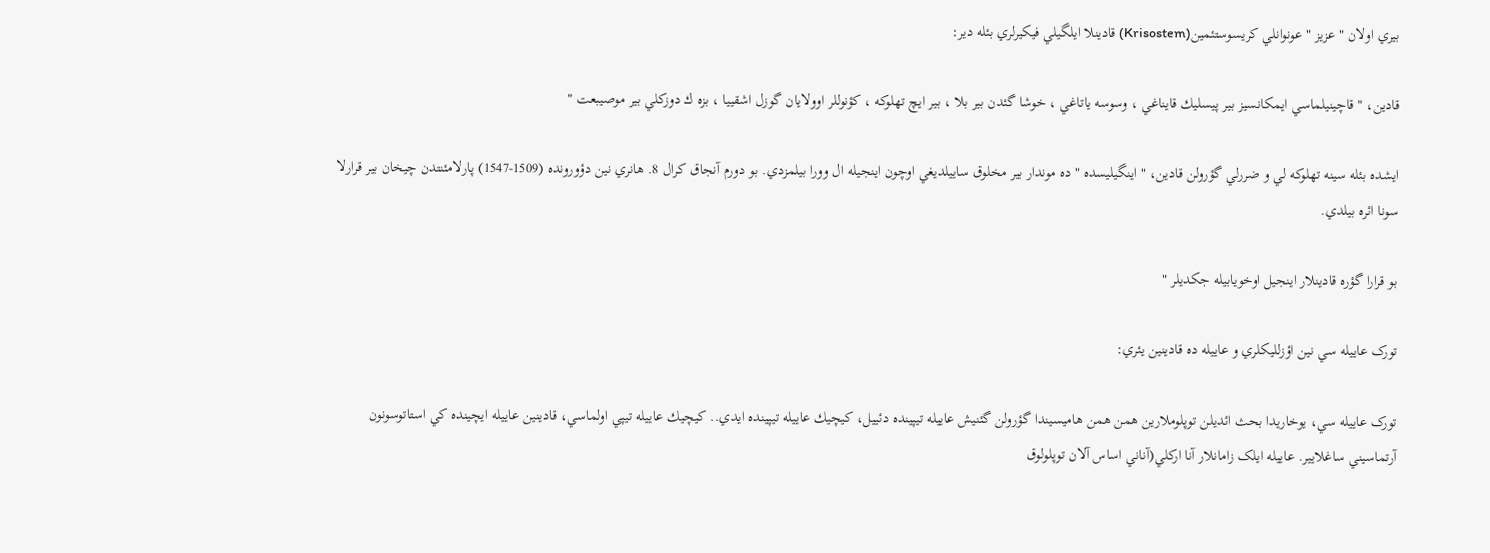بيري اولان " عزيز " عونوانلي کريسوستئمين(Krisostem) قادينلا ايلگيلي فيکيرلري بئله دير:

قادين، " قاچينيلماسي ايمکانسيز بير پيسليك قايناغي ، وسوسه ياتاغي ، خوشا گئدن بير بلا ، بير ايچ تهلوکه ، كؤنوللر اوولايان گوزل اشقييا ، بزه ك دوزكلي بير موصيبعت "

ايشده بئله سينه تهلوکه لي و ضررلي گؤرولن قادين، " اينگيليسده " ده موندار بير مخلوق ساييلديغي اوچون اينجيله ال وورا بيلمزدي. بو دورم آنجاق کرال 8. هانري نين دؤورونده (1509-1547) پارلامئنتدن چيخان بير قرارلا سونا ائره بيلدي.

بو قرارا گؤره قادينلار اينجيل اوخويابيله جكديلر "

تورک عاييله سي نين اؤزلليکلري و عاييله ده قادينين يئري:

تورک عاييله سي، يوخاريدا بحث ائديلن توپلوملارين همن همن هاميسيندا گؤرولن گئنيش عاييله تيپينده دئييل، كيچيك عاييله تيپينده ايدي.. كيچيك عاييله تيپي اولماسي، قادينين عاييله ايچينده کي استاتوسونون آرتماسيني ساغلايير. عاييله ايلک زامانلار آنا اركلي(آناني اساس آلان توپلولوق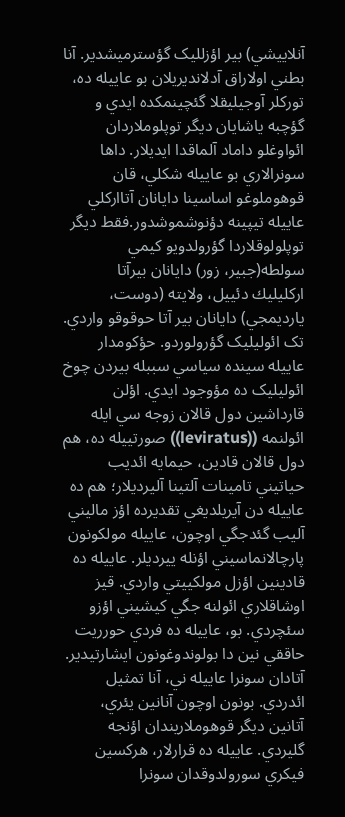آنلاييشي) بير اؤزلليک گؤسترميشدير. آنا بطني اولاراق آدلانديريلان بو عاييله ده، تورکلر آوجيليقلا گئچينمکده ايدي و گؤچبه ياشايان ديگر توپلوملاردان ائواوغلو داماد آلماقدا ايديلار. داها سونرالاري بو عاييله شکلي، قان قوهوملوغو اساسينا دايانان آتااركلي عاييله تيپينه دؤنوشموشدور.فقط ديگر توپلولوقلاردا گؤرولدويو کيمي سولطه(جبير، زور) دايانان بيرآتا اركليليك دئييل، ولايته (دوست، يارديمجي) دايانان بير آتا حوقوقو واردي. تک ائوليليک گؤرولوردو. حؤكومدار عاييله سينده سياسي سببله بيردن چوخ ائوليليک ده مؤوجود ايدي. اؤلن قارداشين دول قالان زوجه سي ايله ائولنمه ((leviratus)) صورتييله ده، هم دول قالان قادين، حيمايه ائديب حياتيني تامينات آلتينا آليرديلار؛ هم ده عاييله دن آيريلديغي تقديرده اؤز ماليني آليب گئدجگي اوچون، عاييله مولکونون پارچالانماسيني اؤنله ييرديلر. عاييله ده قادينين اؤزل مولکييتي واردي. قيز اوشاقلاري ائولنه جگي کيشيني اؤزو سئچردي. بو، عاييله ده فردي حورريت حاققي نين دا بولوندوغونون ايشارتيدير. آتادان سونرا عاييله ني، آنا تمثيل ائدردي. بونون اوچون آنانين يئري، آتانين ديگر قوهوملاريندان اؤنجه گليردي. عاييله ده قرارلار، هرکسين فيکري سورولدوقدان سونرا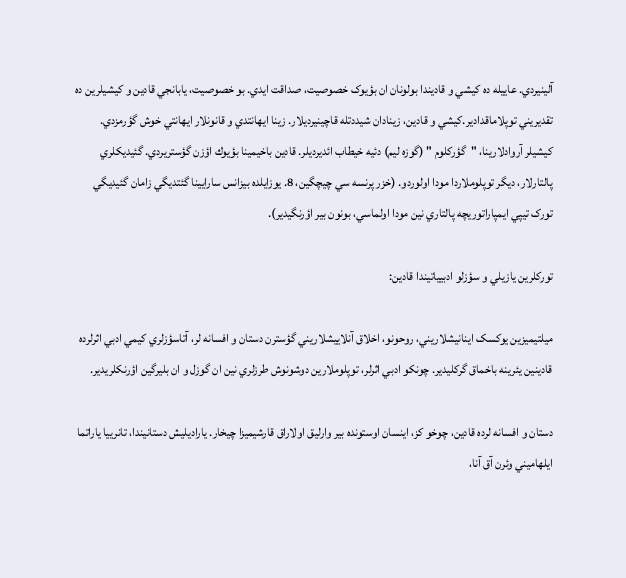آلينيردي. عاييله ده كيشي و قاديندا بولونان ان بؤيوک خصوصيت، صداقت ايدي. بو خصوصيت، يابانجي قادين و كيشيلرين ده تقديريني توپلاماقدادير.كيشي و قادين، زينادان شيددتله قاچينيرديلار. زينا ايهانتدي و قانونلار ايهانتي خوش گؤرمزدي. كيشيلر آروادلارينا، "گؤرکلوم " (گوزه ليم) دئيه خيطاب ائديرديلر. قادين باخيمينا بؤيوك اؤزن گؤستريردي. گئيديکلري پالتارلار، ديگر توپلوملاردا مودا اولوردو. (خزر پرنسه سي چيچگين، 8. يوزايلده بيزانس سارايينا گئتديگي زامان گئيديگي تورک تيپي ايمپاراتوريچه پالتاري نين مودا اولماسي، بونون بير اؤرنگيدير).

تورکلرين يازيلي و سؤزلو ادبيياتيندا قادين:

ميلتيميزين يوکسک اينانيشلاريني، روحونو، اخلاق آنلاييشلاريني گؤسترن دستان و افسانه لر، آتاسؤزلري کيمي ادبي اثرلرده قادينين يئرينه باخماق گرکليدير. چونکو ادبي اثرلر، توپلوملارين دوشونوش طرزلري نين ان گوزل و ان بليرگين اؤرنکلريدير.

دستان و افسانه لرده قادين، چوخو کز، اينسان اوستونده بير وارليق اولاراق قارشيميزا چيخار. ياراديليش دستانيندا، تانرييا ياراتما ايلهاميني وئرن آق آنا،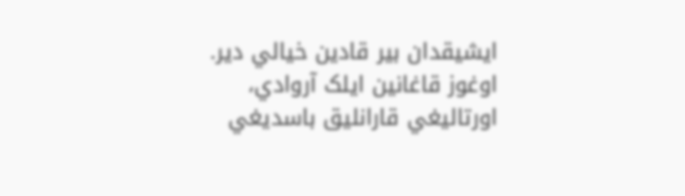ايشيقدان بير قادين خيالي دير. اوغوز قاغانين ايلک آروادي، اورتاليغي قارانليق باسديغي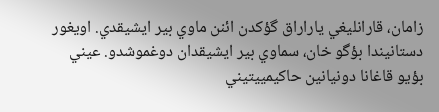زامان، قارانليغي ياراراق گؤکدن ائنن ماوي بير ايشيقدي. اويغور دستانيندا بؤگو خان، سماوي بير ايشيقدان دوغموشدو. عيني بؤيو قاغانا دونيانين حاکيمييتيني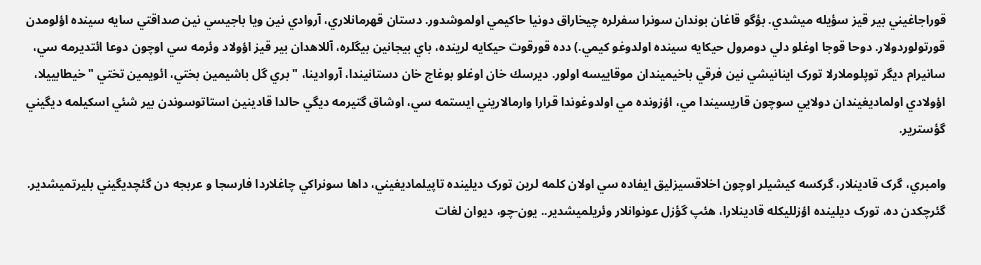قوراجاغيني بير قيز سؤيله ميشدي. بؤگو قاغان بوندان سونرا سفرلره چيخاراق دونيا حاکيمي اولموشدور. دستان قهرمانلاري، آروادي نين ويا باجيسي نين صداقتي سايه سينده اؤلومدن قورتولوردولار. دوحا قوجا اوغلو دلي دومرول حيکايه سينده اولدوغو کيمي.) دده قورقوت حيکايه لرينده، باي بيجانين بيگلره، آللاهدان بير قيز اؤولاد وئرمه سي اوچون دوعا ائتديرمه سي، سانيرام ديگر توپلوملارلا تورک اينانيشي نين فرقي باخيميندان موقاييسه اولور. ديرسك خان اوغلو بوغاج خان دستانيندا، آروادينا، " بري گل باشيمين بختي، ائويمين تختي " خيطابييلا، اؤولادي اولماديغيندان دولايي سوچون قاريسيندا مي، اؤزونده مي اولدوغوندا قرارا وارمالاريني ايستمه سي، اوشاق گتيرمه ديگي حالدا قادينين استاتوسوندن بير شئي اسكيلمه ديگيني گؤسترير.

وامبري، گرک قادينلار، گرکسه كيشيلر اوچون اخلاقسيزليق ايفاده سي اولان کلمه لرين تورک ديلينده تاپيلماديغيني، داها سونراکي چاغلاردا فارسجا و عربجه دن گئچديگيني بليرتميشدير. گئرچکدن ده، تورک ديلينده اؤزلليکله قادينلارا، هئپ گؤزل عونوانلار وئريلميشدير.. يون-چو، ديوان لغات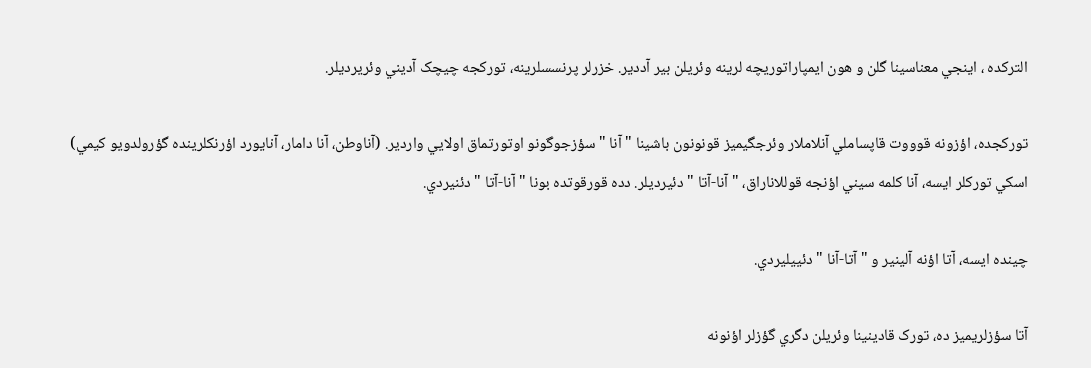التركده ، اينجي معناسينا گلن و هون ايمپاراتوريچه لرينه وئريلن بير آددير. خزرلر پرنسسلرينه، تورکجه چيچک آديني وئريرديلر.

تورکجده، اؤزونه قوووت قاپساملي آنلاملار وئرجگيميز قونونون باشينا " آنا " سؤزجوگونو اوتورتماق اولايي واردير. (آناوطن، آنا دامار، آنايورد اؤرنکلرينده گؤرولدويو کيمي) اسکي تورکلر ايسه، آنا کلمه سيني اؤنجه قوللاناراق، " آنا-آتا " دئيرديلر. دده قورقوتده بونا " آنا-آتا " دئنيردي.

چينده ايسه، آتا اؤنه آلينير و " آتا-آنا " دئييليردي.

آتا سؤزلريميز ده، تورک قادينينا وئريلن دگري گؤزلر اؤنونه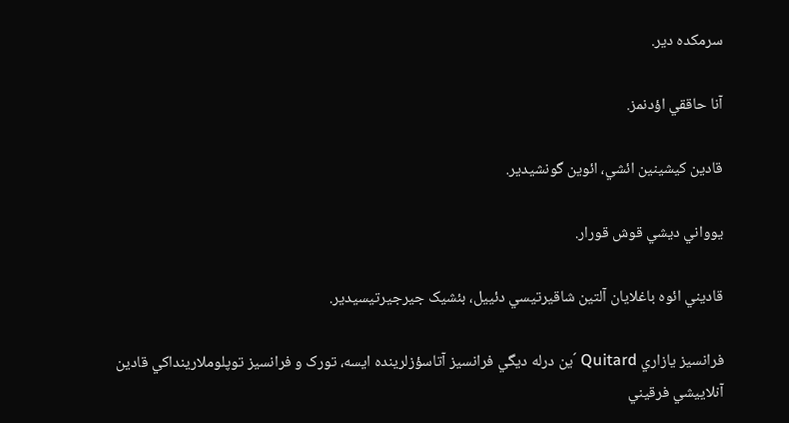سرمکده دير.

آنا حاققي اؤدنمز.

قادين كيشينين ائشي، ائوين گونشيدير.

يوواني ديشي قوش قورار.

قاديني ائوه باغلايان آلتين شاقيرتيسي دئييل، بئشيک جيرجيرتيسيدير.

فرانسيز يازاري Quitard ´ين درله ديگي فرانسيز آتاسؤزلرينده ايسه، تورک و فرانسيز توپلوملارينداکي قادين آنلاييشي فرقيني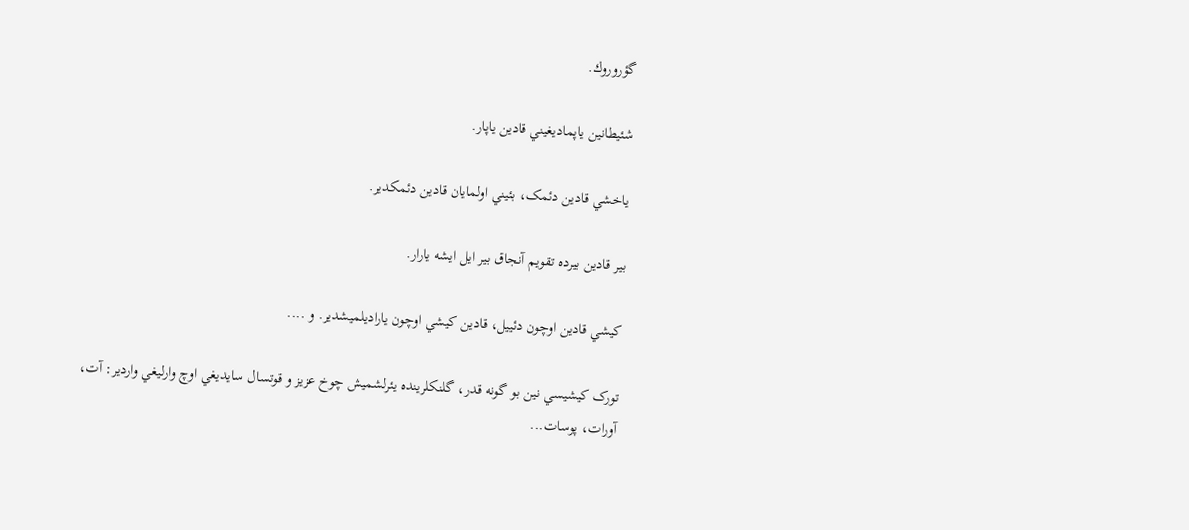گؤروروك.

شئيطانين ياپماديغيني قادين ياپار.

ياخشي قادين دئمک، بئيني اولمايان قادين دئمکدير.

بير قادين بيرده تقويم آنجاق بير ايل ايشه يارار.

كيشي قادين اوچون دئييل، قادين كيشي اوچون ياراديلميشدير. و ....

تورک كيشيسي نين بو گونه قدر، گلنکلرينده يئرلشميش چوخ عزيز و قوتسال سايديغي اوچ وارليغي واردير: آت، آورات، پوسات...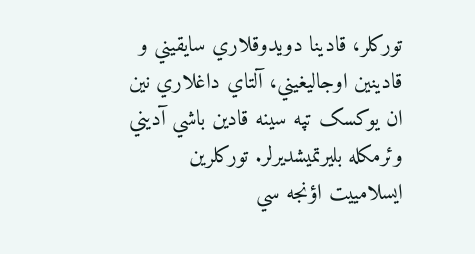تورکلر، قادينا دويدوقلاري سايقيني و قادينين اوجاليغيني، آلتاي داغلاري نين ان يوکسک تپه سينه قادين باشي آديني وئرمکله بليرتميشديرلر. تورکلرين ايسلامييت اؤنجه سي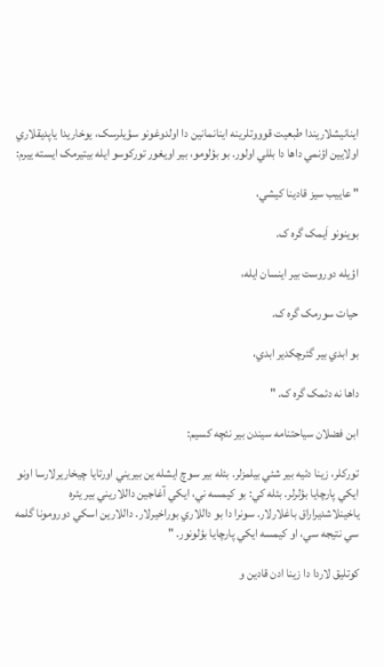اينانيشلاريندا طبعيت قوووتلرينه اينانمانين دا اولدوغونو سؤيلرسک، يوخاريدا ياپديقلاري اولايين اؤنمي داها دا بللي اولور. بو بؤلومو، بير اويغور تورکوسو ايله بيتيرمک ايسته ييرم:

" عاييب سيز قادينا كيشي،

بوينونو اَيمک گره ک.

اؤيله دوروست بير اينسان ايله،

حيات سورمک گره ک.

بو ابدي بير گئرچکدير ابدي،

داها نه دئمک گره ک. "

ابن فضلان سياحتنامه سيندن بير نئچه كسيم:

تورکلر، زينا دئيه بير شئي بيلمزلر. بئله بير سوچ ايشله ين بيريني اورتايا چيخاريرلارسا اونو ايکي پارچايا بؤلرلر. بئله کي: بو کيمسه ني، ايکي آغاجين داللاريني بير يئره ياخينلاشديراراق باغلارلار. سونرا دا بو داللاري بوراخيرلار. داللارين اسکي دورومونا گلمه سي نتيجه سي، او کيمسه ايکي پارچايا بؤلونور. "

کوتليق لاردا دا زينا ادن قادين و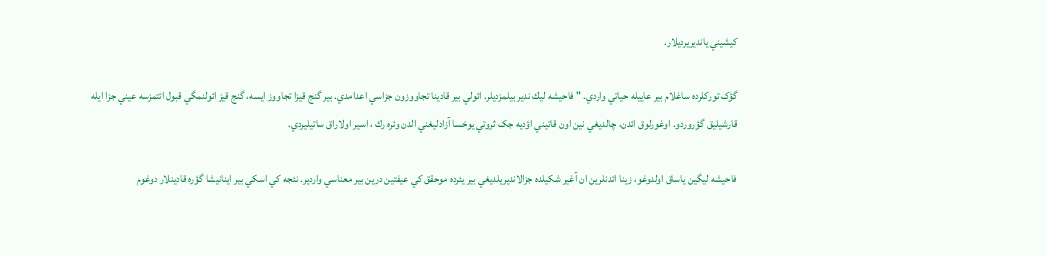كيشيني يانديريرديلار.

گؤک تورکلرده ساغلام بير عاييله حياتي واردي. " فاحيشه ليك ندير بيلمزديلر. ائولي بير قادينا تجاووزون جزاسي اعدامدي. بير گنج قيزا تجاووز ايسه، گنج قيز ائولنمگي قبول ائتمزسه عيني جزا ايله قارشيليق گؤروردو. اوغورلوق ائدن، چالديغي نين اون قاتيني اؤديه جک ثروتي يوخسا آزادليغني الدن وئره رك ، اسير اولاراق ساتيليردي.

فاحيشه ليگين ياساق اولدوغو، زينا ائدنلرين ان آغير شکيلده جزالانديريلديغي بير يئرده موحقق کي عيفتين درين بير معناسي واردير. نئجه كي اسکي بير اينانيشا گؤره قادينلار دوغوم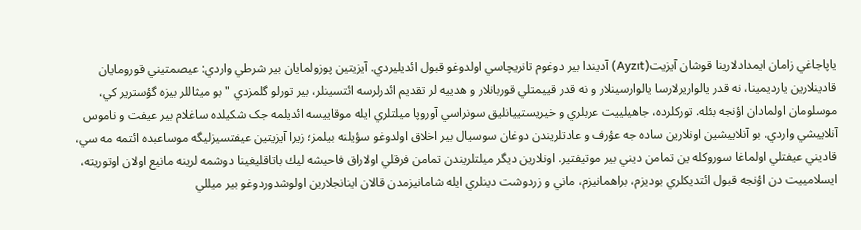ياپاجاغي زامان ايمدادلارينا قوشان آيزيت(Ayzıt) آديندا بير دوغوم تانريچاسي اولدوغو قبول ائديليردي. آيزيتين پوزولمايان بير شرطي واردي: عيصمتيني قورومايان قادينلارين يارديمينا، نه قدر يالواريرلارسا يالوارسينلار و نه قدر قييمتلي قوربانلار و هدييه لر تقديم ائدرلرسه ائتسينلر، بير تورلو گلمزدي " بو ميثاللر بيزه گؤسترير کي، موسلومان اولمادان اؤنجه بئله. تورکلرده، جاهيلييت عربلري و خيريستييانليق سونراسي آوروپا ميلتلري ايله موقاييسه ائديلمه جک شکيلده ساغلام بير عيفت و ناموس آنلاييشي واردي. بو آنلاييشين اونلارين ساده جه عؤرف و عادتلريندن دوغان سوسيال بير اخلاق اولدوغو سؤيلنه بيلمز؛ زيرا آيزيتين عيفتسيزليگه موساعبده ائتمه مه سي، قاديني عيفتلي اولماغا سوروكله ين تمامن ديني بير موتيفتير. اونلارين ديگر ميلتلريندن تمامن فرقلي اولاراق فاحيشه ليك باتاقليغينا دوشمه لرينه مانيع اولان اوتوريته، ايسلامييت دن اؤنجه قبول ائتديکلري بوديزم، براهمانيزم، ماني و زردوشت دينلري ايله شامانيزمدن قالان اينانجلارين اولوشدوردوغو بير ميللي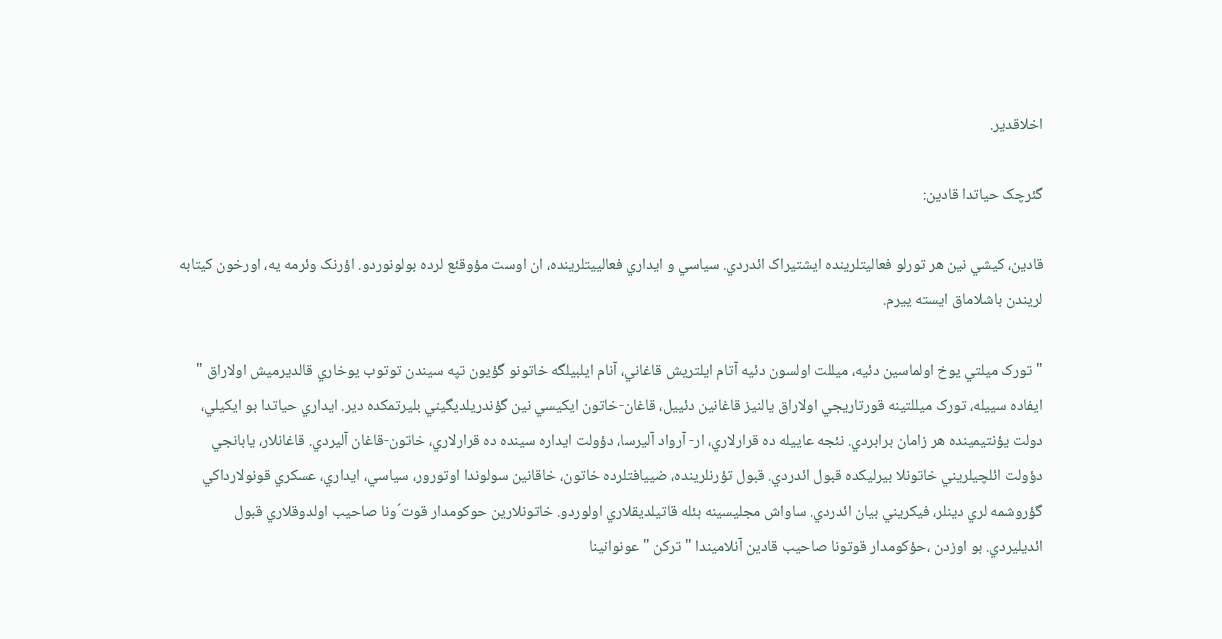اخلاقدير.

گئرچک حياتدا قادين:

قادين، كيشي نين هر تورلو فعاليتلرينده ايشتيراک ائدردي. سياسي و ايداري فعالييتلرينده، ان اوست مؤوقئع لرده بولونوردو. اؤرنک وئرمه يه، اورخون کيتابه لريندن باشلاماق ايسته ييرم.

" تورک ميلتي يوخ اولماسين دئيه، ميللت اولسون دئيه آتام ايلتريش قاغاني، آنام ايلبيلگه خاتونو گؤيون تپه سيندن توتوب يوخاري قالديرميش اولاراق " ايفاده سييله، تورک ميللتينه قورتاريجي اولاراق يالنيز قاغانين دئييل، قاغان-خاتون ايکيسي نين گؤندريلديگيني بليرتمکده دير. ايداري حياتدا بو ايکيلي، دولت يؤنتيمينده هر زامان برابردي. نئجه عاييله ده قرارلاري، ار- آرواد آليرسا، دؤولت ايداره سينده ده قرارلاري، خاتون-قاغان آليردي. قاغانلار، يابانجي دؤولت ائلچيلريني خاتونلا بيرليکده قبول ائدردي. قبول تؤرنلرينده، ضييافتلرده خاتون، خاقانين سولوندا اوتورور، سياسي، ايداري، عسکري قونولارداکي گؤروشمه لري دينلر، فيکريني بيان ائدردي. ساواش مجليسينه بئله قاتيلديقلاري اولوردو. خاتونلارين حوکومدار قوت´ونا صاحيب اولدوقلاري قبول ائديليردي. بو اوزدن ،حؤکومدار قوتونا صاحيب قادين آنلاميندا " ترکن " عونوانينا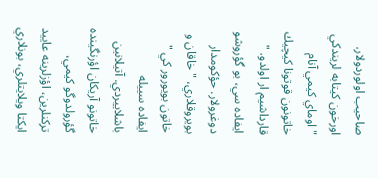صاحيب اولوردولار. اورخون کيتابه لريندکي " اوماي کيمي آنام خاتونون قوتونا كيچيك قارداشيم ار اولدو. " ايفاده سي، بو گؤروشو دوغرولار. حؤكومدار بويروقلاري، " خاقان و خاتون بويورور کي " ايفاده سييله باشلاييردي. آتيلانين خاتونو آريکان اؤرنگينده گؤرولدوگو کيمي، ترکنلرين، اؤزلرينه عاييد ايکتا ويلايتلري، بونلاري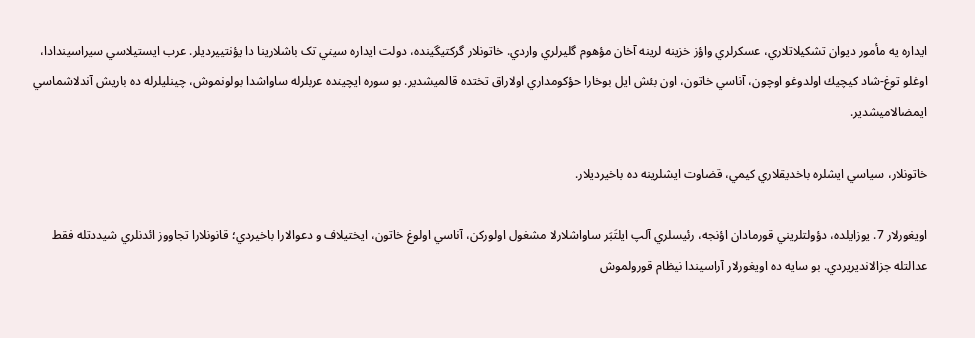ايداره يه مأمور ديوان تشکيلاتلاري، عسکرلري واؤز خزينه لرينه آخان مؤهوم گليرلري واردي. خاتونلار گرکتيگينده، دولت ايداره سيني تک باشلارينا دا يؤنتييرديلر. عرب ايستيلاسي سيراسيندادا، اوغلو توغ-شاد كيچيك اولدوغو اوچون، آناسي خاتون، اون بئش ايل بوخارا حؤكومداري اولاراق تختده قالميشدير. بو سوره ايچينده عربلرله ساواشدا بولونموش، چينليلرله ده باريش آندلاشماسي ايمضالاميشدير.

خاتونلار، سياسي ايشلره باخديقلاري کيمي، قضاوت ايشلرينه ده باخيرديلار.

اويغورلار 7. يوزايلده، دؤولتلريني قورمادان اؤنجه، رئيسلري آلپ ايلتَبَر ساواشلارلا مشغول اولورکن، آناسي اولوغ خاتون، ايختيلاف و دعوالارا باخيردي؛ قانونلارا تجاووز ائدنلري شيددتله فقط عدالتله جزالانديريردي. بو سايه ده اويغورلار آراسيندا نيظام قورولموش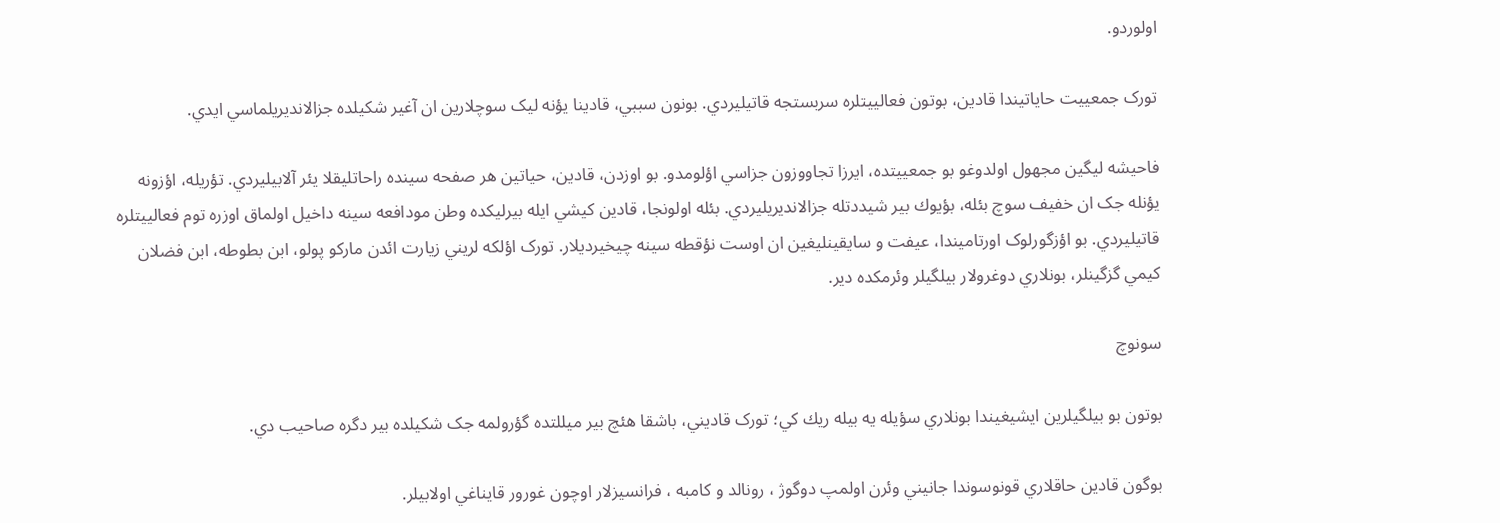اولوردو.

تورک جمعييت حاياتيندا قادين، بوتون فعالييتلره سربستجه قاتيليردي. بونون سببي، قادينا يؤنه ليک سوچلارين ان آغير شکيلده جزالانديريلماسي ايدي.

فاحيشه ليگين مجهول اولدوغو بو جمعييتده، ايرزا تجاووزون جزاسي اؤلومدو. بو اوزدن، قادين، حياتين هر صفحه سينده راحاتليقلا يئر آلابيليردي. تؤريله، اؤزونه يؤنله جک ان خفيف سوچ بئله، بؤيوك بير شيددتله جزالانديريليردي. بئله اولونجا، قادين كيشي ايله بيرليکده وطن مودافعه سينه داخيل اولماق اوزره توم فعالييتلره قاتيليردي. بو اؤزگورلوک اورتاميندا، عيفت و سايقينليغين ان اوست نؤقطه سينه چيخيرديلار. تورک اؤلکه لريني زيارت ائدن مارکو پولو، ابن بطوطه، ابن فضلان کيمي گزگينلر، بونلاري دوغرولار بيلگيلر وئرمکده دير.

سونوچ

بوتون بو بيلگيلرين ايشيغيندا بونلاري سؤيله يه بيله ريك کي؛ تورک قاديني، باشقا هئچ بير ميللتده گؤرولمه جک شکيلده بير دگره صاحيب دي.

بوگون قادين حاقلاري قونوسوندا جانيني وئرن اولمپ دوگوژ ، رونالد و كامبه ، فرانسيزلار اوچون غورور قايناغي اولابيلر.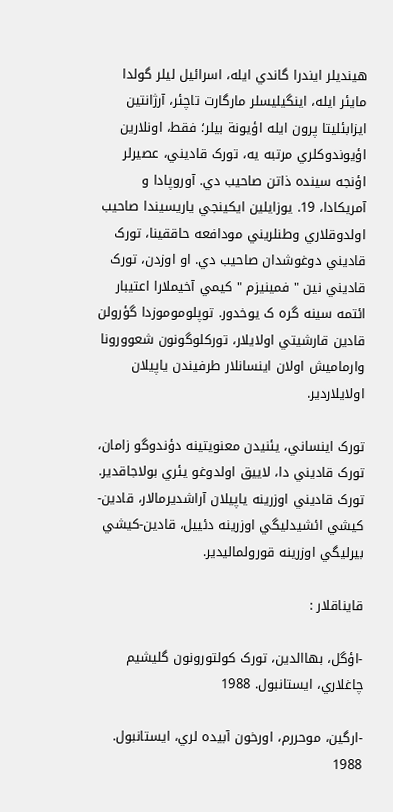هينديلر ايندرا گاندي ايله، اسرائيل ليلر گولدا مايئر ايله، اينگيليسلر مارگارت تاچئر، آرژانتين ايزابئليتا پرون ايله اؤيونة بيلر؛ فقط، اونلارين اؤيوندوکلري مرتبه يه، تورک قاديني، عصيرلر اؤنجه سينده ذاتن صاحيب دي. آوروپادا و آمريکادا، 19. يوزايلين ايکينجي ياريسيندا صاحيب اولدوقلاري وطنلريني مودافعه حاققينا، تورک قاديني دوغوشدان صاحيب دي. او اوزدن، تورک قاديني نين " فمينيزم " کيمي آخيملارا اعتيبار ائتمه سينه گره ک يوخدور. توپلوموموزدا گؤرولن قادين قارشيتي اولايلار، تورکلوگونون شعوورونا وارماميش اولان اينسانلار طرفيندن ياپيلان اولايلاردير.

تورک اينساني، يئنيدن معنويتينه دؤندوگو زامان، تورک قاديني دا، لاييق اولدوغو يئري بولاجاقدير. تورک قاديني اوزرينه ياپيلان آراشديرمالار، قادين-كيشي ائشيدليگي اوزرينه دئييل، قادين-كيشي بيرليگي اوزرينه قورولماليدير.

قايناقلار :

-اؤگل، بهاالدين، تورک کولتورونون گليشيم چاغلاري، ايستانبول. 1988

-ارگين، موحررم، اورخون آبيده لري، ايستانبول. 1988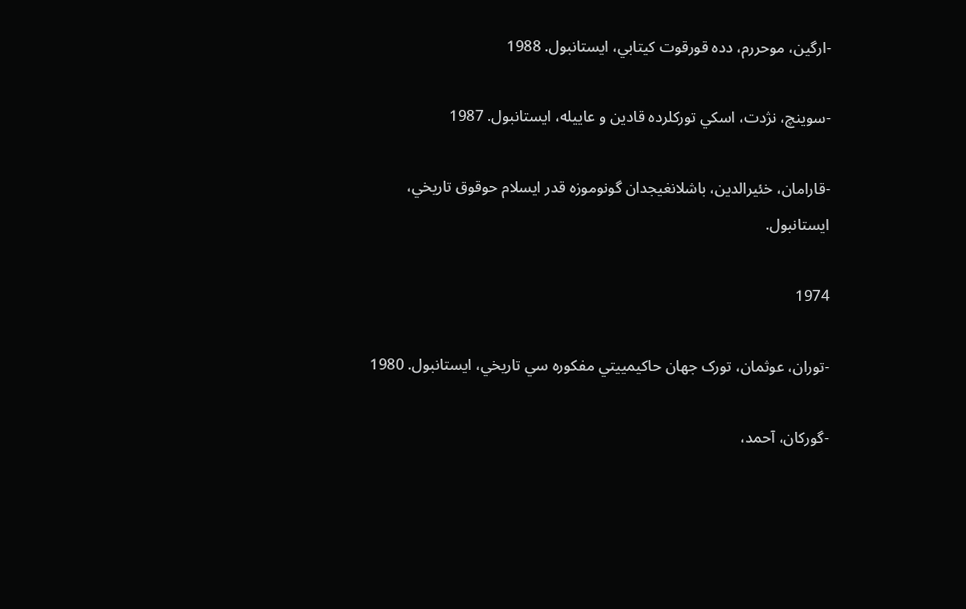-ارگين، موحررم، دده قورقوت کيتابي، ايستانبول. 1988

-سوينچ، نژدت، اسکي تورکلرده قادين و عاييله، ايستانبول. 1987

-قارامان، خئيرالدين، باشلانغيجدان گونوموزه قدر ايسلام حوقوق تاريخي، ايستانبول.

1974

-توران، عوثمان، تورک جهان حاکيمييتي مفکوره سي تاريخي، ايستانبول. 1980

-گورکان، آحمد،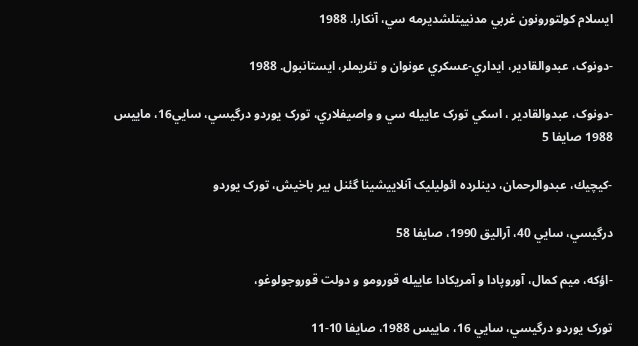ايسلام کولتورونون غربي مدنييتلشديرمه سي، آنکارا. 1988

-دونوک، عبدوالقادير، ايداري-عسکري عونوان و تئريملر، ايستانبول. 1988

-دونوک، عبدوالقادير ، اسکي تورک عاييله سي و واصيفلاري، تورک يوردو درگيسي، سايي16، ماييس 1988 صايفا 5

-كيچيك، عبدوالرحمان، دينلرده ائوليليک آنلاييشينا گئنل بير باخيش، تورک يوردو

درگيسي، سايي 40، آراليق 1990، صايفا 58

-اؤکه، ميم کمال، آوروپادا و آمريکادا عاييله قورومو و دولت قوروجولوغو،

تورک يوردو درگيسي، سايي 16، ماييس 1988، صايفا 10-11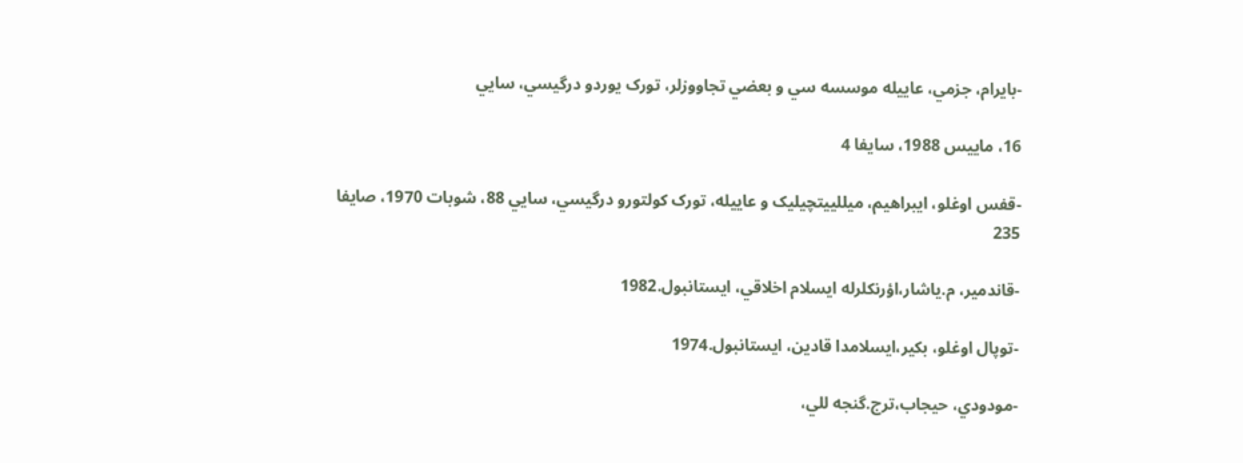-بايرام، جزمي، عاييله موسسه سي و بعضي تجاووزلر، تورک يوردو درگيسي، سايي

16، ماييس 1988، سايفا 4

-قفس اوغلو، ايبراهيم، ميللييتچيليک و عاييله، تورک کولتورو درگيسي، سايي 88، شوبات 1970، صايفا 235

-قاندمير، م.ياشار،اؤرنکلرله ايسلام اخلاقي، ايستانبول.1982

-توپال اوغلو، بکير،ايسلامدا قادين، ايستانبول.1974

-مودودي، حيجاب،ترج.گنجه للي،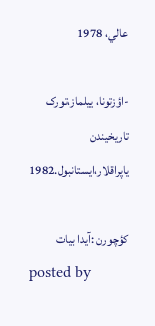عالي، 1978

-اؤزتونا، ييلماز،تورک تاريخيندن ياپراقلار،ايستانبول.1982

كؤچورن :آيدا بيات
posted by